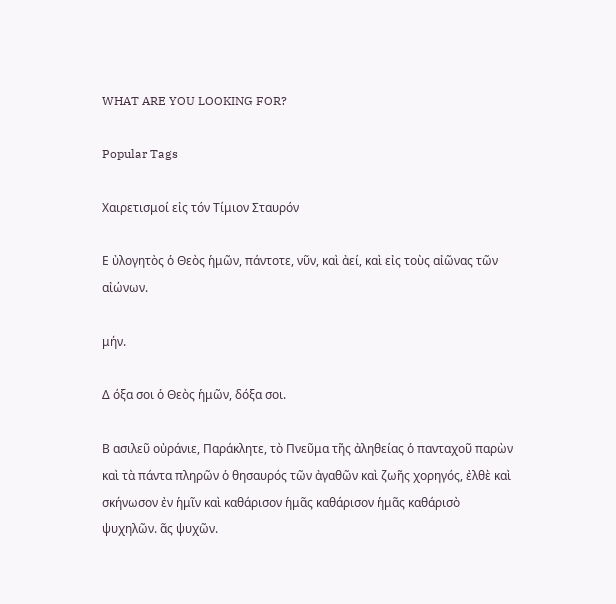WHAT ARE YOU LOOKING FOR?

Popular Tags

Χαιρετισμοί εἰς τόν Τίμιον Σταυρόν

Ε ὐλογητὸς ὁ Θεὸς ἡμῶν, πάντοτε, νῦν, καὶ ἀεί, καὶ εἰς τοὺς αἰῶνας τῶν αἰώνων.

μήν.

Δ όξα σοι ὁ Θεὸς ἡμῶν, δόξα σοι.

Β ασιλεῦ οὐράνιε, Παράκλητε, τὸ Πνεῦμα τῆς ἀληθείας ὁ πανταχοῦ παρὼν καὶ τὰ πάντα πληρῶν ὁ θησαυρός τῶν ἀγαθῶν καὶ ζωῆς χορηγός, ἐλθὲ καὶ σκήνωσον ἐν ἡμῖν καὶ καθάρισον ἡμᾶς καθάρισον ἡμᾶς καθάρισὸ ψυχηλῶν. ᾶς ψυχῶν.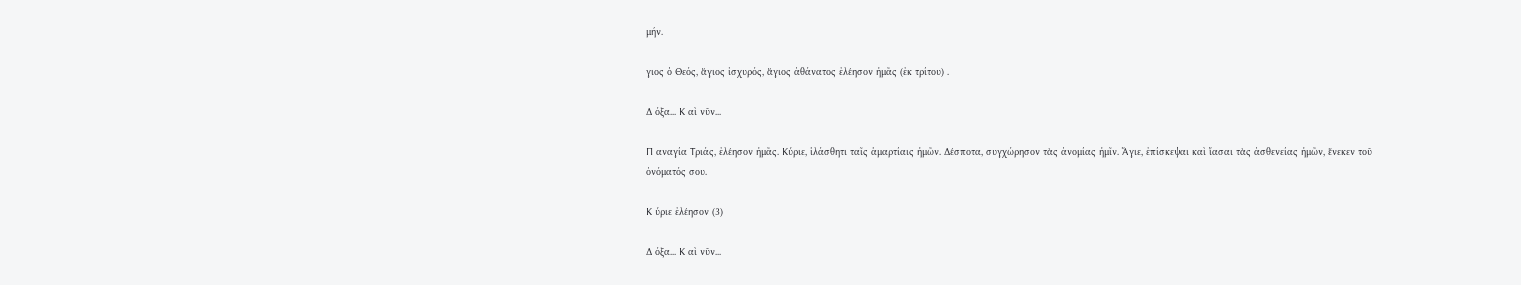μήν.

γιος ὁ Θεός, ἅγιος ἰσχυρός, ἅγιος ἀθάνατος ἐλέησον ἡμᾶς (ἐκ τρίτου) .

Δ όξα... Κ αὶ νῦν...

Π αναγία Τριάς, ἐλέησον ἡμᾶς. Κύριε, ἱλάσθητι ταῖς ἁμαρτίαις ἡμῶν. Δέσποτα, συγχώρησον τὰς ἀνομίας ἡμῖν. Ἅγιε, ἐπίσκεψαι καὶ ἴασαι τὰς ἀσθενείας ἡμῶν, ἕνεκεν τοῦ ὀνόματός σου.

Κ ύριε ἐλέησον (3)

Δ όξα... Κ αὶ νῦν...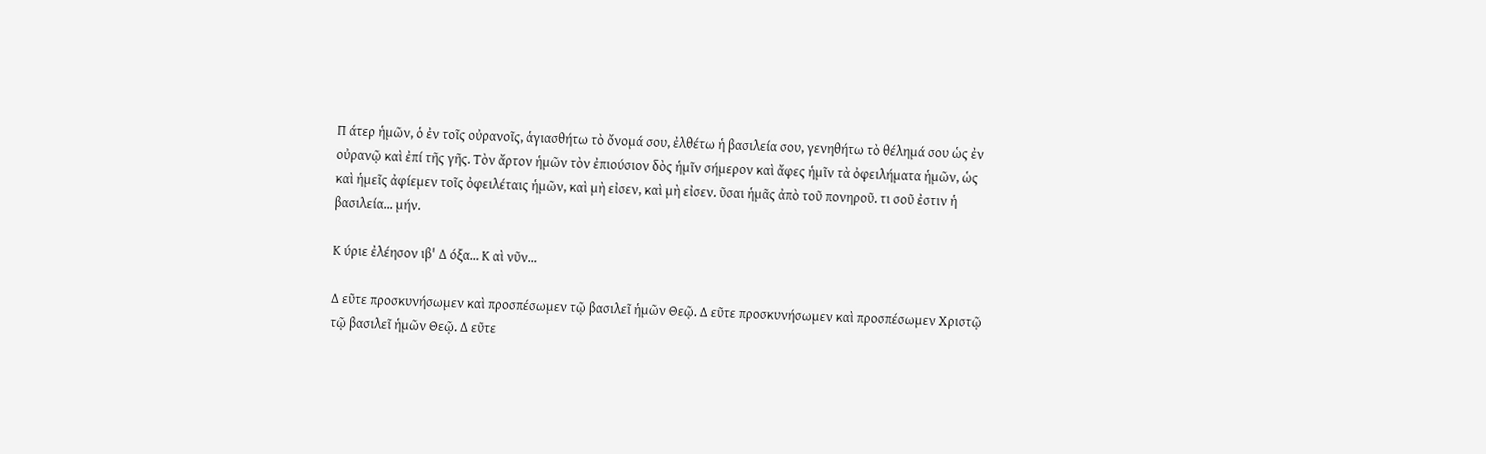Π άτερ ἡμῶν, ὁ ἐν τοῖς οὐρανοῖς, ἁγιασθήτω τὸ ὄνομά σου, ἐλθέτω ἡ βασιλεία σου, γενηθήτω τὸ θέλημά σου ὡς ἐν οὐρανῷ καὶ ἐπί τῆς γῆς. Τὸν ἄρτον ἡμῶν τὸν ἐπιούσιον δὸς ἡμῖν σήμερον καὶ ἄφες ἡμῖν τὰ ὀφειλήματα ἡμῶν, ὡς καὶ ἡμεῖς ἀφίεμεν τοῖς ὀφειλέταις ἡμῶν, καὶ μὴ εἰσεν, καὶ μὴ εἰσεν. ῦσαι ἡμᾶς ἀπὸ τοῦ πονηροῦ. τι σοῦ ἐστιν ἡ βασιλεία... μήν.

Κ ύριε ἐλέησον ιβ' Δ όξα... Κ αὶ νῦν...

Δ εῦτε προσκυνήσωμεν καὶ προσπέσωμεν τῷ βασιλεῖ ἡμῶν Θεῷ. Δ εῦτε προσκυνήσωμεν καὶ προσπέσωμεν Χριστῷ τῷ βασιλεῖ ἡμῶν Θεῷ. Δ εῦτε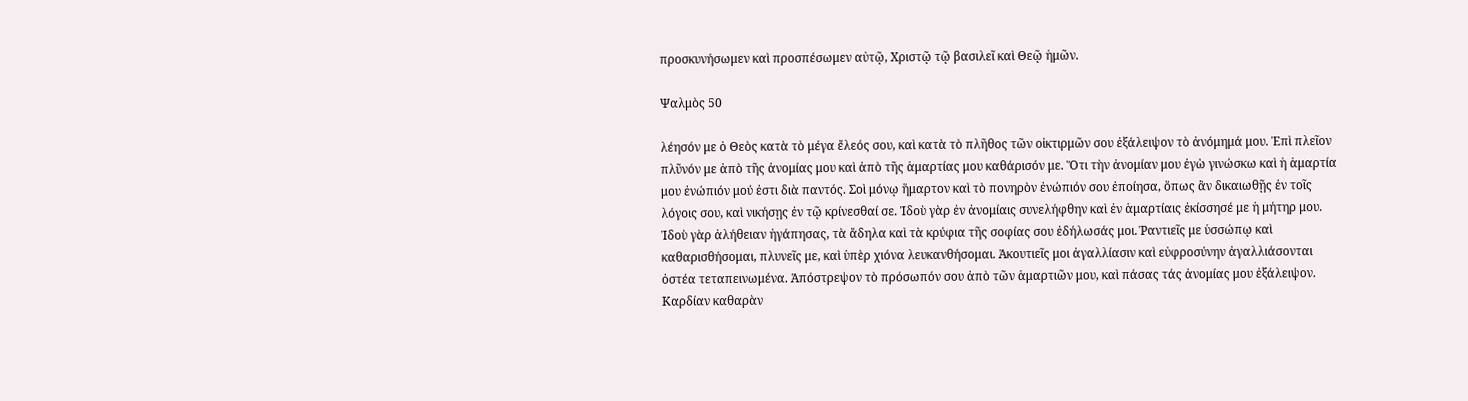προσκυνήσωμεν καὶ προσπέσωμεν αὐτῷ, Χριστῷ τῷ βασιλεῖ καὶ Θεῷ ἡμῶν.

Ψαλμὸς 50

λέησόν με ὁ Θεὸς κατὰ τὸ μέγα ἔλεός σου, καὶ κατὰ τὸ πλῆθος τῶν οἰκτιρμῶν σου ἐξάλειψον τὸ ἀνόμημά μου. Ἐπὶ πλεῖον πλῦνόν με ἀπὸ τῆς ἀνομίας μου καὶ ἀπὸ τῆς ἁμαρτίας μου καθάρισόν με. Ὅτι τὴν ἀνομίαν μου ἐγὼ γινώσκω καὶ ἡ ἁμαρτία μου ἐνώπιόν μού ἐστι διὰ παντός. Σοὶ μόνῳ ἥμαρτον καὶ τὸ πονηρὸν ἐνώπιόν σου ἐποίησα, ὅπως ἂν δικαιωθῇς ἐν τοῖς λόγοις σου, καὶ νικήσῃς ἐν τῷ κρίνεσθαί σε. Ἰδοὺ γὰρ ἐν ἀνομίαις συνελήφθην καὶ ἐν ἁμαρτίαις ἐκίσσησέ με ἡ μήτηρ μου. Ἰδοὺ γὰρ ἀλήθειαν ἠγάπησας, τὰ ἄδηλα καὶ τὰ κρύφια τῆς σοφίας σου ἐδήλωσάς μοι. Ῥαντιεῖς με ὑσσώπῳ καὶ καθαρισθήσομαι, πλυνεῖς με, καὶ ὑπὲρ χιόνα λευκανθήσομαι. Ἀκουτιεῖς μοι ἀγαλλίασιν καὶ εὐφροσύνην ἀγαλλιάσονται ὀστέα τεταπεινωμένα. Ἀπόστρεψον τὸ πρόσωπόν σου ἀπὸ τῶν ἁμαρτιῶν μου, καὶ πάσας τάς ἀνομίας μου ἐξάλειψον. Καρδίαν καθαρὰν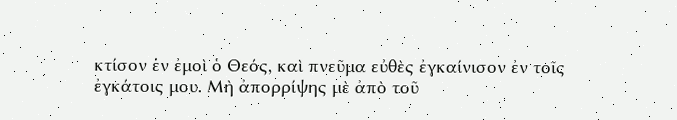κτίσον ἐν ἐμοὶ ὁ Θεός, καὶ πνεῦμα εὐθὲς ἐγκαίνισον ἐν τοῖς ἐγκάτοις μου. Μὴ ἀπορρίψης μὲ ἀπὸ τοῦ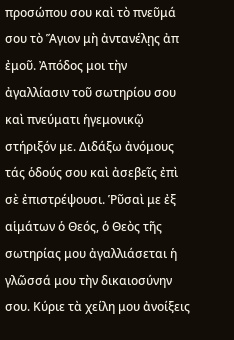προσώπου σου καὶ τὸ πνεῦμά σου τὸ Ἅγιον μὴ ἀντανέλῃς ἀπ ἐμοῦ. Ἀπόδος μοι τὴν ἀγαλλίασιν τοῦ σωτηρίου σου καὶ πνεύματι ἡγεμονικῷ στήριξόν με. Διδάξω ἀνόμους τάς ὁδούς σου καὶ ἀσεβεῖς ἐπὶ σὲ ἐπιστρέψουσι. Ῥῦσαὶ με ἐξ αἱμάτων ὁ Θεός, ὁ Θεὸς τῆς σωτηρίας μου ἀγαλλιάσεται ἡ γλῶσσά μου τὴν δικαιοσύνην σου. Κύριε τὰ χείλη μου ἀνοίξεις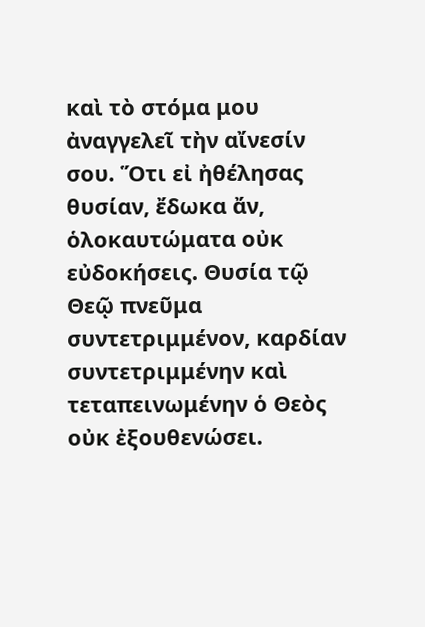καὶ τὸ στόμα μου ἀναγγελεῖ τὴν αἴνεσίν σου. Ὅτι εἰ ἠθέλησας θυσίαν, ἔδωκα ἄν, ὁλοκαυτώματα οὐκ εὐδοκήσεις. Θυσία τῷ Θεῷ πνεῦμα συντετριμμένον, καρδίαν συντετριμμένην καὶ τεταπεινωμένην ὁ Θεὸς οὐκ ἐξουθενώσει.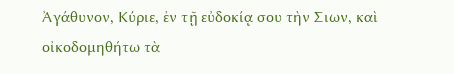Ἀγάθυνον, Κύριε, ἐν τῇ εὐδοκίᾳ σου τὴν Σιων, καὶ οἰκοδομηθήτω τὰ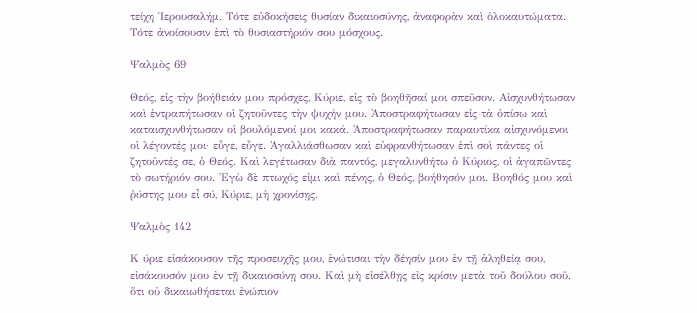τείχη Ἱερουσαλήμ. Τότε εὐδοκήσεις θυσίαν δικαιοσύνης, ἀναφορὰν καὶ ὁλοκαυτώματα. Τότε ἀνοίσουσιν ἐπὶ τὸ θυσιαστήριόν σου μόσχους.

Ψαλμὸς 69

Θεός, εἰς τὴν βοήθειάν μου πρόσχες, Κύριε, εἰς τὸ βοηθῆσαί μοι σπεῦσον. Αἰσχυνθήτωσαν καὶ ἐντραπήτωσαν οἱ ζητοῦντες τὴν ψυχήν μου. Ἀποστραφήτωσαν εἰς τὰ ὀπίσω καὶ καταισχυνθήτωσαν οἱ βουλόμενοί μοι κακά. Ἀποστραφήτωσαν παραυτίκα αἰσχυνόμενοι οἱ λέγοντές μοι· εὖγε, εὖγε. Ἀγαλλιάσθωσαν καὶ εὐφρανθήτωσαν ἐπὶ σοὶ πάντες οἱ ζητοῦντές σε, ὁ Θεός. Καὶ λεγέτωσαν διὰ παντός, μεγαλυνθήτω ὁ Κύριος, οἱ ἀγαπῶντες τὸ σωτήριόν σου. Ἐγὼ δὲ πτωχός εἰμι καὶ πένης, ὁ Θεός, βοήθησόν μοι. Βοηθός μου καὶ ῥύστης μου εἶ σύ, Κύριε, μὴ χρονίσῃς.

Ψαλμὸς 142

Κ ύριε εἰσάκουσον τῆς προσευχῆς μου, ἐνώτισαι τὴν δέησίν μου ἐν τῇ ἀληθείᾳ σου, εἰσάκουσόν μου ἐν τῇ δικαιοσύνῃ σου. Καὶ μὴ εἰσέλθῃς εἰς κρίσιν μετὰ τοῦ δούλου σοῦ, ὅτι οὐ δικαιωθήσεται ἐνώπιον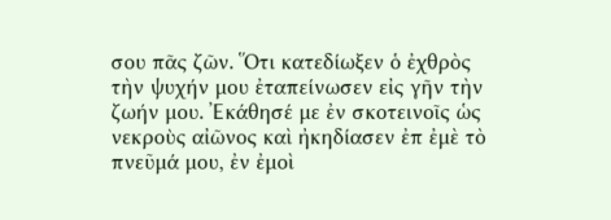σου πᾶς ζῶν. Ὅτι κατεδίωξεν ὁ ἐχθρὸς τὴν ψυχήν μου ἐταπείνωσεν εἰς γῆν τὴν ζωήν μου. Ἐκάθησέ με ἐν σκοτεινοῖς ὡς νεκροὺς αἰῶνος καὶ ἠκηδίασεν ἐπ ἐμὲ τὸ πνεῦμά μου, ἐν ἐμοὶ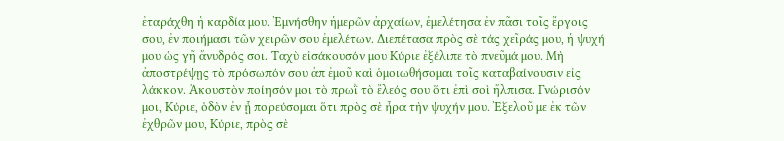ἐταράχθη ἡ καρδία μου. Ἐμνήσθην ἡμερῶν ἀρχαίων, ἐμελέτησα ἐν πᾶσι τοῖς ἔργοις σου, ἐν ποιήμασι τῶν χειρῶν σου ἐμελέτων. Διεπέτασα πρὸς σὲ τάς χεῖράς μου, ἡ ψυχή μου ὡς γῆ ἄνυδρός σοι. Ταχὺ εἰσάκουσόν μου Κύριε ἐξέλιπε τὸ πνεῦμά μου. Μὴ ἀποστρέψῃς τὸ πρόσωπόν σου ἀπ ἐμοῦ καὶ ὁμοιωθήσομαι τοῖς καταβαίνουσιν εἰς λάκκον. Ἀκουστὸν ποίησόν μοι τὸ πρωῒ τὸ ἔλεός σου ὅτι ἐπὶ σοὶ ἤλπισα. Γνώρισόν μοι, Κύριε, ὁδὸν ἐν ᾗ πορεύσομαι ὅτι πρὸς σὲ ἦρα τὴν ψυχήν μου. Ἐξελοῦ με ἐκ τῶν ἐχθρῶν μου, Κύριε, πρὸς σὲ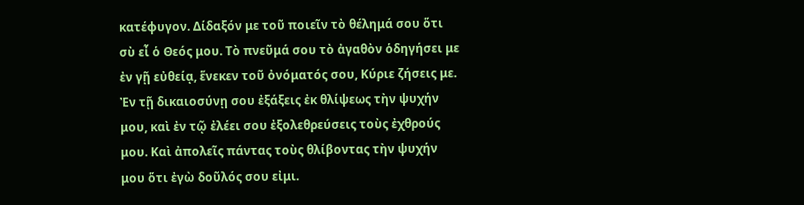κατέφυγον. Δίδαξόν με τοῦ ποιεῖν τὸ θέλημά σου ὅτι σὺ εἶ ὁ Θεός μου. Τὸ πνεῦμά σου τὸ ἀγαθὸν ὁδηγήσει με ἐν γῇ εὐθείᾳ, ἕνεκεν τοῦ ὀνόματός σου, Κύριε ζήσεις με. Ἐν τῇ δικαιοσύνῃ σου ἐξάξεις ἐκ θλίψεως τὴν ψυχήν μου, καὶ ἐν τῷ ἐλέει σου ἐξολεθρεύσεις τοὺς ἐχθρούς μου. Καὶ ἀπολεῖς πάντας τοὺς θλίβοντας τὴν ψυχήν μου ὅτι ἐγὼ δοῦλός σου εἰμι.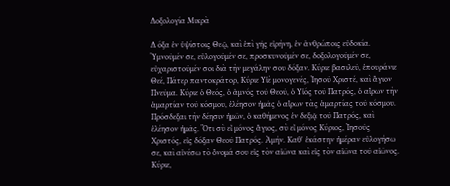Δοξολογία Μικρὰ

Δ όξα ἐν ὑψίστοις Θεῷ, καὶ ἐπὶ γῆς εἰρήνη, ἐν ἀνθρώποις εὐδοκία. Ὑμνοῦμέν σε, εὐλογοῦμέν σε, προσκυνοῦμέν σε, δοξολογοῦμέν σε, εὐχαριστοῦμέν σοι διὰ τὴν μεγάλην σου δόξαν. Κύριε βασιλεῦ, ἐπουράνιε Θεέ, Πάτερ παντοκράτορ, Κύριε Υἱὲ μονογενές, Ἰησοῦ Χριστέ, καὶ ἅγιον Πνεῦμα. Κύριε ὁ Θεός, ὁ ἀμνός τοῦ Θεοῦ, ὁ Υἱός τοῦ Πατρός, ὁ αἴρων τὴν ἁμαρτίαν τοῦ κόσμου, ἐλέησον ἡμᾶς ὁ αἴρων τὰς ἁμαρτίας τοῦ κόσμου. Πρόσδεξαι τὴν δέησιν ἡμῶν, ὁ καθήμενος ἐν δεξιᾷ τοῦ Πατρός, καὶ ἐλέησον ἡμᾶς. Ὅτι σὺ εἶ μόνος ἅγιος, σὺ εἶ μόνος Κύριος, Ἰησοῦς Χριστός, εἰς δόξαν Θεοῦ Πατρός. Ἀμήν. Καθ' ἑκάστην ἡμέραν εὐλογήσω σε, καὶ αἰνέσω τὸ ὄνομά σου εἰς τὸν αἰῶνα καὶ εἰς τὸν αἰῶνα τοῦ αἰῶνος. Κύριε,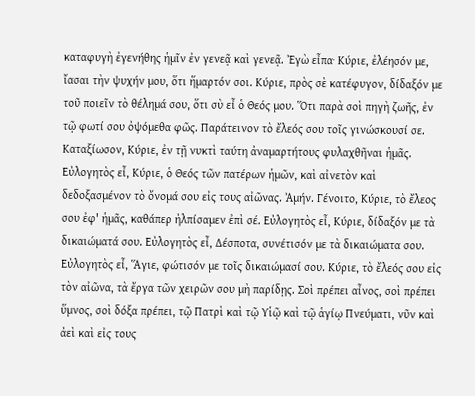καταφυγὴ ἐγενήθης ἡμῖν ἐν γενεᾷ καὶ γενεᾷ. Ἐγὼ εἶπα· Κύριε, ἐλέησόν με, ἴασαι τὴν ψυχήν μου, ὅτι ἥμαρτόν σοι. Κύριε, πρὸς σὲ κατέφυγον, δίδαξόν με τοῦ ποιεῖν τὸ θέλημά σου, ὅτι σὺ εἶ ὁ Θεός μου. Ὅτι παρὰ σοὶ πηγὴ ζωῆς, ἐν τῷ φωτί σου ὀψόμεθα φῶς. Παράτεινον τὸ ἔλεός σου τοῖς γινώσκουσί σε. Καταξίωσον, Κύριε, ἐν τῇ νυκτὶ ταύτη ἀναμαρτήτους φυλαχθῆναι ἡμᾶς. Εὐλογητὸς εἶ, Κύριε, ὁ Θεός τῶν πατέρων ἡμῶν, καὶ αἰνετὸν καὶ δεδοξασμένον τὸ ὄνομά σου εἰς τους αἰῶνας. Ἀμήν. Γένοιτο, Κύριε, τὸ ἔλεος σου ἐφ' ἡμᾶς, καθάπερ ἠλπίσαμεν ἐπὶ σέ. Εὐλογητὸς εἶ, Κύριε, δίδαξόν με τὰ δικαιώματά σου. Εὐλογητὸς εἶ, Δέσποτα, συνέτισόν με τὰ δικαιώματα σου. Εὐλογητὸς εἶ, Ἅγιε, φώτισόν με τοῖς δικαιώμασί σου. Κύριε, τὸ ἔλεός σου εἰς τὸν αἰῶνα, τὰ ἔργα τῶν χειρῶν σου μὴ παρίδῃς. Σοὶ πρέπει αἶνος, σοὶ πρέπει ὕμνος, σοὶ δόξα πρέπει, τῷ Πατρὶ καὶ τῷ Υἱῷ καὶ τῷ ἁγίῳ Πνεύματι, νῦν καὶ ἀεὶ καὶ εἰς τους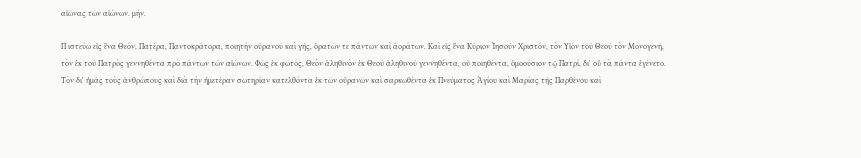αἰῶνας τῶν αἰώνων. μήν.

Π ιστεύω εἰς ἕνα Θεόν, Πατέρα, Παντοκράτορα, ποιητὴν οὐρανοῦ καὶ γῆς, ὁρατῶν τε πάντων καὶ ἀοράτων. Καὶ εἰς ἕνα Κύριον Ἰησοῦν Χριστόν, τὸν Υἱόν τοῦ Θεοῦ τὸν Μονογενῆ, τὸν ἐκ τοῦ Πατρὸς γεννηθέντα πρὸ πάντων τῶν αἰώνων. Φῶς ἐκ φωτός, Θεὸν ἀληθινὸν ἐκ Θεοῦ ἀληθινοῦ γεννηθέντα, οὐ ποιηθέντα, ὁμοούσιον τῷ Πατρί, δι' οὗ τὰ πάντα ἐγένετο. Τὸν δι' ἡμᾶς τοὺς ἀνθρώπους καὶ διὰ τὴν ἡμετέραν σωτηρίαν κατελθόντα ἐκ τῶν οὐρανῶν καὶ σαρκωθέντα ἐκ Πνεύματος Ἁγίου καὶ Μαρίας τῆς Παρθένου καὶ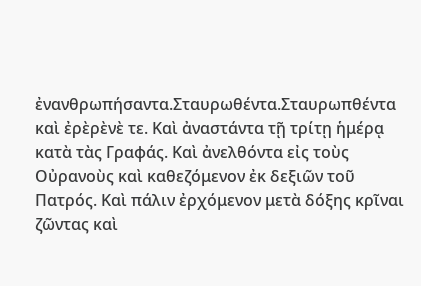ἐνανθρωπήσαντα.Σταυρωθέντα.Σταυρωπθέντα καὶ ἐρὲρὲνὲ τε. Καὶ ἀναστάντα τῇ τρίτῃ ἡμέρᾳ κατὰ τὰς Γραφάς. Καὶ ἀνελθόντα εἰς τοὺς Οὐρανοὺς καὶ καθεζόμενον ἐκ δεξιῶν τοῦ Πατρός. Καὶ πάλιν ἐρχόμενον μετὰ δόξης κρῖναι ζῶντας καὶ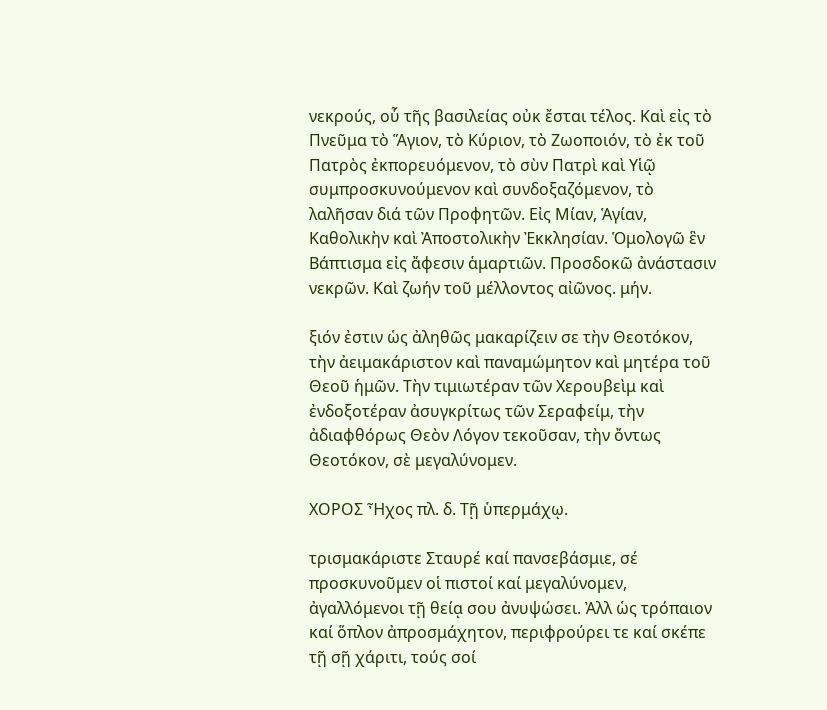νεκρούς, οὗ τῆς βασιλείας οὐκ ἔσται τέλος. Καὶ εἰς τὸ Πνεῦμα τὸ Ἅγιον, τὸ Κύριον, τὸ Ζωοποιόν, τὸ ἐκ τοῦ Πατρὸς ἐκπορευόμενον, τὸ σὺν Πατρὶ καὶ Υἱῷ συμπροσκυνούμενον καὶ συνδοξαζόμενον, τὸ λαλῆσαν διά τῶν Προφητῶν. Εἰς Μίαν, Ἁγίαν, Καθολικὴν καὶ Ἀποστολικὴν Ἐκκλησίαν. Ὁμολογῶ ἓν Βάπτισμα εἰς ἄφεσιν ἁμαρτιῶν. Προσδοκῶ ἀνάστασιν νεκρῶν. Καὶ ζωήν τοῦ μέλλοντος αἰῶνος. μήν.

ξιόν ἐστιν ὡς ἀληθῶς μακαρίζειν σε τὴν Θεοτόκον, τὴν ἀειμακάριστον καὶ παναμώμητον καὶ μητέρα τοῦ Θεοῦ ἡμῶν. Τὴν τιμιωτέραν τῶν Χερουβεὶμ καὶ ἐνδοξοτέραν ἀσυγκρίτως τῶν Σεραφείμ, τὴν ἀδιαφθόρως Θεὸν Λόγον τεκοῦσαν, τὴν ὄντως Θεοτόκον, σὲ μεγαλύνομεν.

ΧΟΡΟΣ Ἦχος πλ. δ. Τῇ ὑπερμάχῳ.

τρισμακάριστε Σταυρέ καί πανσεβάσμιε, σέ προσκυνοῦμεν οἱ πιστοί καί μεγαλύνομεν, ἀγαλλόμενοι τῇ θείᾳ σου ἀνυψώσει. Ἀλλ ὡς τρόπαιον καί ὅπλον ἀπροσμάχητον, περιφρούρει τε καί σκέπε τῇ σῇ χάριτι, τούς σοί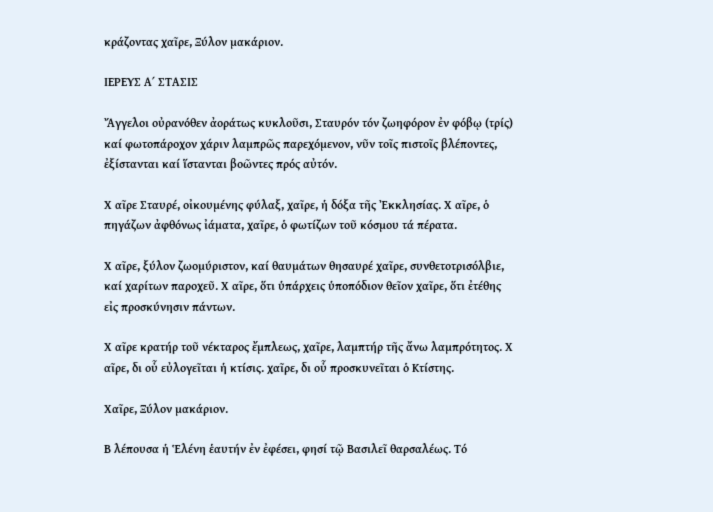κράζοντας χαῖρε, Ξύλον μακάριον.

ΙΕΡΕΥΣ Α΄ ΣΤΑΣΙΣ

Ἄγγελοι οὐρανόθεν ἀοράτως κυκλοῦσι, Σταυρόν τόν ζωηφόρον ἐν φόβῳ (τρίς) καί φωτοπάροχον χάριν λαμπρῶς παρεχόμενον, νῦν τοῖς πιστοῖς βλέποντες, ἐξίστανται καί ἵστανται βοῶντες πρός αὐτόν.

Χ αῖρε Σταυρέ, οἰκουμένης φύλαξ, χαῖρε, ἡ δόξα τῆς Ἐκκλησίας. Χ αῖρε, ὁ πηγάζων ἀφθόνως ἰάματα, χαῖρε, ὁ φωτίζων τοῦ κόσμου τά πέρατα.

Χ αῖρε, ξύλον ζωομύριστον, καί θαυμάτων θησαυρέ χαῖρε, συνθετοτρισόλβιε, καί χαρίτων παροχεῦ. Χ αῖρε, ὅτι ὑπάρχεις ὑποπόδιον θεῖον χαῖρε, ὅτι ἐτέθης εἰς προσκύνησιν πάντων.

Χ αῖρε κρατήρ τοῦ νέκταρος ἔμπλεως, χαῖρε, λαμπτήρ τῆς ἄνω λαμπρότητος. Χ αῖρε, δι οὗ εὐλογεῖται ἡ κτίσις. χαῖρε, δι οὗ προσκυνεῖται ὁ Κτίστης.

Χαῖρε, Ξύλον μακάριον.

Β λέπουσα ἡ Ἑλένη ἑαυτήν ἐν ἐφέσει, φησί τῷ Βασιλεῖ θαρσαλέως. Τό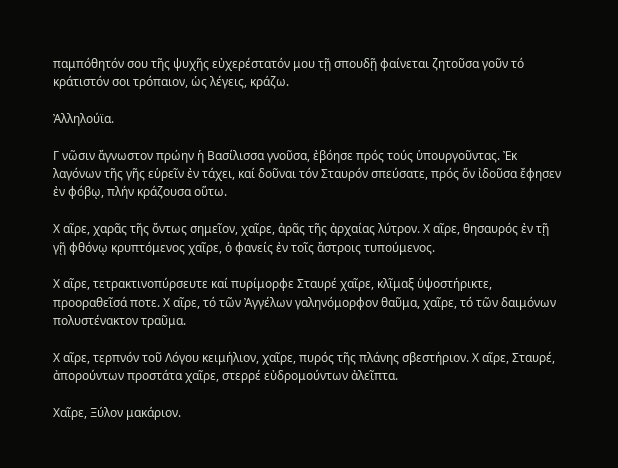παμπόθητόν σου τῆς ψυχῆς εὐχερέστατόν μου τῇ σπουδῇ φαίνεται ζητοῦσα γοῦν τό κράτιστόν σοι τρόπαιον, ὡς λέγεις, κράζω.

Ἀλληλούϊα.

Γ νῶσιν ἄγνωστον πρώην ἡ Βασίλισσα γνοῦσα, ἐβόησε πρός τούς ὑπουργοῦντας. Ἐκ λαγόνων τῆς γῆς εὑρεῖν ἐν τάχει, καί δοῦναι τόν Σταυρόν σπεύσατε, πρός ὅν ἰδοῦσα ἔφησεν ἐν φόβῳ, πλήν κράζουσα οὕτω.

Χ αῖρε, χαρᾶς τῆς ὄντως σημεῖον, χαῖρε, ἀρᾶς τῆς ἀρχαίας λύτρον. Χ αῖρε, θησαυρός ἐν τῇ γῇ φθόνῳ κρυπτόμενος χαῖρε, ὁ φανείς ἐν τοῖς ἄστροις τυπούμενος.

Χ αῖρε, τετρακτινοπύρσευτε καί πυρίμορφε Σταυρέ χαῖρε, κλῖμαξ ὑψοστήρικτε, προοραθεῖσά ποτε. Χ αῖρε, τό τῶν Ἀγγέλων γαληνόμορφον θαῦμα, χαῖρε, τό τῶν δαιμόνων πολυστένακτον τραῦμα.

Χ αῖρε, τερπνόν τοῦ Λόγου κειμήλιον, χαῖρε, πυρός τῆς πλάνης σβεστήριον. Χ αῖρε, Σταυρέ, ἀπορούντων προστάτα χαῖρε, στερρέ εὐδρομούντων ἀλεῖπτα.

Χαῖρε, Ξύλον μακάριον.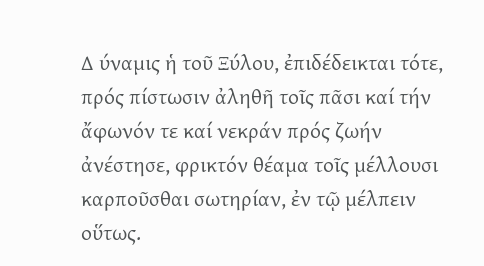Δ ύναμις ἡ τοῦ Ξύλου, ἐπιδέδεικται τότε, πρός πίστωσιν ἀληθῆ τοῖς πᾶσι καί τήν ἄφωνόν τε καί νεκράν πρός ζωήν ἀνέστησε, φρικτόν θέαμα τοῖς μέλλουσι καρποῦσθαι σωτηρίαν, ἐν τῷ μέλπειν οὕτως.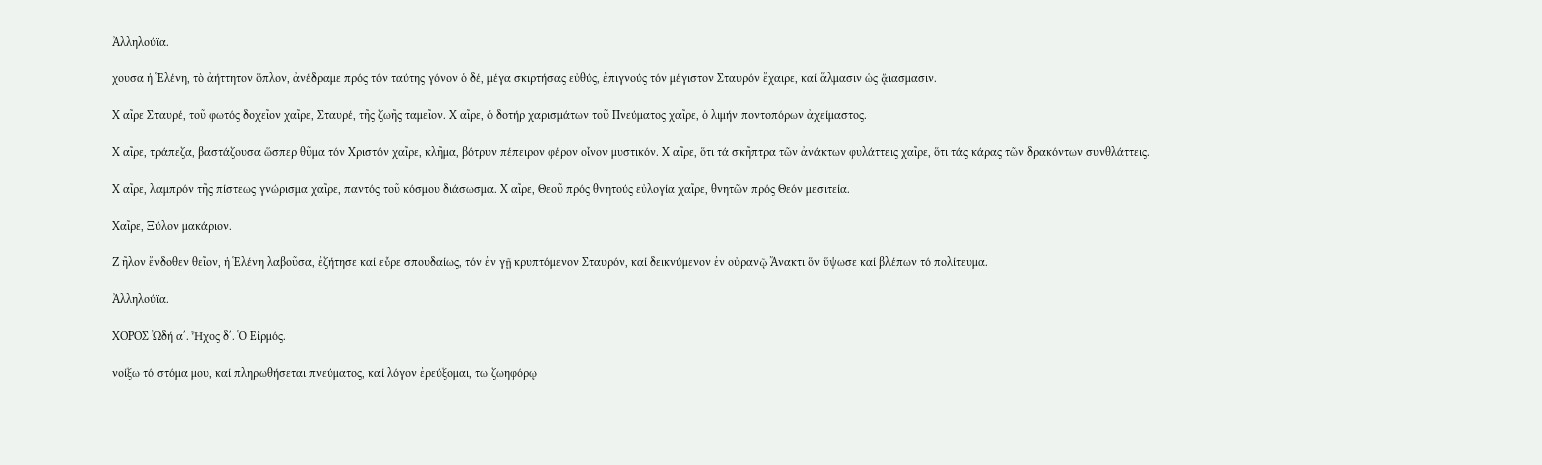Ἀλληλούϊα.

χουσα ἡ Ἑλένη, τὸ ἀήττητον ὅπλον, ἀνέδραμε πρός τόν ταύτης γόνον ὁ δέ, μέγα σκιρτήσας εὐθύς, ἐπιγνούς τόν μέγιστον Σταυρόν ἔχαιρε, καί ἅλμασιν ὡς ᾄιασμασιν.

Χ αῖρε Σταυρέ, τοῦ φωτός δοχεῖον χαῖρε, Σταυρέ, τῆς ζωῆς ταμεῖον. Χ αῖρε, ὁ δοτήρ χαρισμάτων τοῦ Πνεύματος χαῖρε, ὁ λιμήν ποντοπόρων ἀχείμαστος.

Χ αῖρε, τράπεζα, βαστάζουσα ὥσπερ θῦμα τόν Χριστόν χαῖρε, κλῆμα, βότρυν πέπειρον φέρον οἶνον μυστικόν. Χ αῖρε, ὅτι τά σκῆπτρα τῶν ἀνάκτων φυλάττεις χαῖρε, ὅτι τάς κάρας τῶν δρακόντων συνθλάττεις.

Χ αῖρε, λαμπρόν τῆς πίστεως γνώρισμα χαῖρε, παντός τοῦ κόσμου διάσωσμα. Χ αῖρε, Θεοῦ πρός θνητούς εὐλογία χαῖρε, θνητῶν πρός Θεόν μεσιτεία.

Χαῖρε, Ξύλον μακάριον.

Ζ ῆλον ἔνδοθεν θεῖον, ἡ Ἑλένη λαβοῦσα, ἐζήτησε καί εὗρε σπουδαίως, τόν ἐν γῇ κρυπτόμενον Σταυρόν, καί δεικνύμενον ἐν οὐρανῷ Ἄνακτι ὅν ὕψωσε καί βλέπων τό πολίτευμα.

Ἀλληλούϊα.

ΧΟΡΟΣ Ὠδή α΄. Ἦχος δ΄. Ὁ Εἰρμός.

νοίξω τό στόμα μου, καί πληρωθήσεται πνεύματος, καί λόγον ἐρεύξομαι, τω ζωηφόρῳ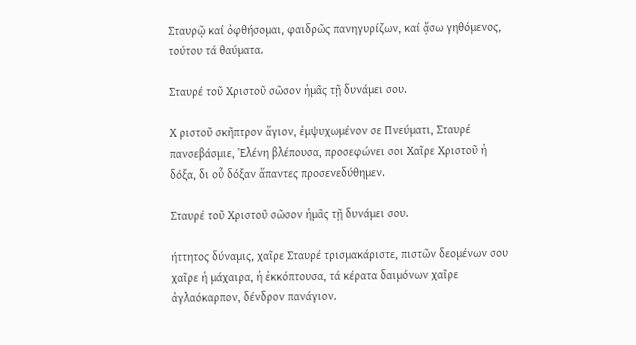Σταυρῷ καί ὀφθήσομαι, φαιδρῶς πανηγυρίζων, καί ᾄσω γηθόμενος, τούτου τά θαύματα.

Σταυρέ τοῦ Χριστοῦ σῶσον ἡμᾶς τῇ δυνάμει σου.

Χ ριστοῦ σκῆπτρον ἅγιον, ἐμψυχωμένον σε Πνεύματι, Σταυρέ πανσεβάσμιε, Ἑλένη βλέπουσα, προσεφώνει σοι Χαῖρε Χριστοῦ ἡ δόξα, δι οὗ δόξαν ἅπαντες προσενεδύθημεν.

Σταυρέ τοῦ Χριστοῦ σῶσον ἡμᾶς τῇ δυνάμει σου.

ήττητος δύναμις, χαῖρε Σταυρέ τρισμακάριστε, πιστῶν δεομένων σου χαῖρε ἡ μάχαιρα, ἡ ἐκκόπτουσα, τά κέρατα δαιμόνων χαῖρε ἀγλαόκαρπον, δένδρον πανάγιον.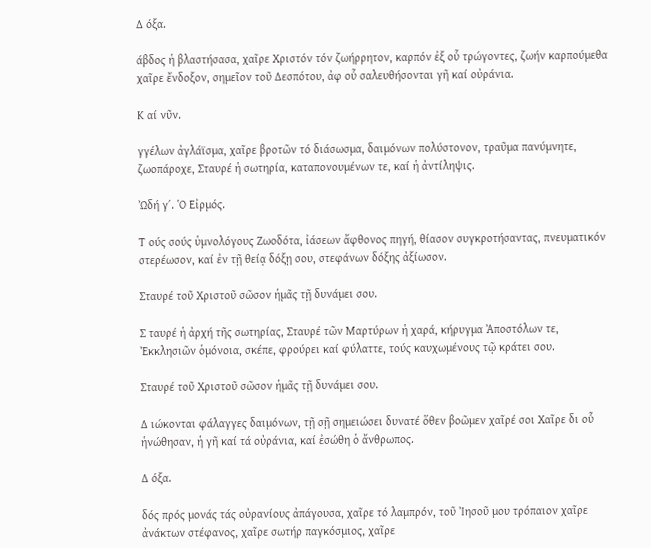Δ όξα.

άβδος ἡ βλαστήσασα, χαῖρε Χριστόν τόν ζωήρρητον, καρπόν ἐξ οὗ τρώγοντες, ζωήν καρπούμεθα χαῖρε ἔνδοξον, σημεῖον τοῦ Δεσπότου, ἀφ οὗ σαλευθήσονται γῆ καί οὐράνια.

Κ αί νῦν.

γγέλων ἀγλάϊσμα, χαῖρε βροτῶν τό διάσωσμα, δαιμόνων πολύστονον, τραῦμα πανύμνητε, ζωοπάροχε, Σταυρέ ἡ σωτηρία, καταπονουμένων τε, καί ἡ ἀντίληψις.

Ὠδή γ΄. Ὁ Εἰρμός.

Τ ούς σούς ὑμνολόγους Ζωοδότα, ἰάσεων ἄφθονος πηγή, θίασον συγκροτήσαντας, πνευματικόν στερέωσον, καί ἐν τῇ θείᾳ δόξῃ σου, στεφάνων δόξης ἀξίωσον.

Σταυρέ τοῦ Χριστοῦ σῶσον ἡμᾶς τῇ δυνάμει σου.

Σ ταυρέ ἡ ἀρχή τῆς σωτηρίας, Σταυρέ τῶν Μαρτύρων ἡ χαρά, κήρυγμα Ἀποστόλων τε, Ἐκκλησιῶν ὁμόνοια, σκέπε, φρούρει καί φύλαττε, τούς καυχωμένους τῷ κράτει σου.

Σταυρέ τοῦ Χριστοῦ σῶσον ἡμᾶς τῇ δυνάμει σου.

Δ ιώκονται φάλαγγες δαιμόνων, τῇ σῇ σημειώσει δυνατέ ὅθεν βοῶμεν χαῖρέ σοι Χαῖρε δι οὗ ἡνώθησαν, ἡ γῆ καί τά οὐράνια, καί ἐσώθη ὁ ἄνθρωπος.

Δ όξα.

δός πρός μονάς τάς οὐρανίους ἀπάγουσα, χαῖρε τό λαμπρόν, τοῦ Ἰησοῦ μου τρόπαιον χαῖρε ἀνάκτων στέφανος, χαῖρε σωτήρ παγκόσμιος, χαῖρε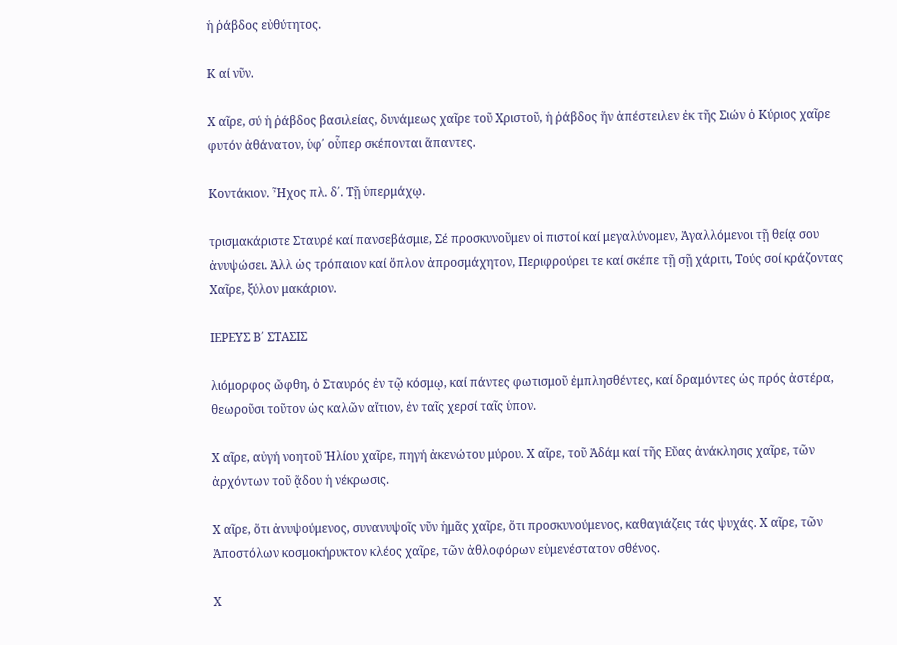ἡ ῥάβδος εὐθύτητος.

Κ αί νῦν.

Χ αῖρε, σύ ἡ ῥάβδος βασιλείας, δυνάμεως χαῖρε τοῦ Χριστοῦ, ἡ ῥάβδος ἥν ἀπέστειλεν ἐκ τῆς Σιών ὁ Κύριος χαῖρε φυτόν ἀθάνατον, ὑφ΄ οὗπερ σκέπονται ἅπαντες.

Κοντάκιον. Ἦχος πλ. δ΄. Τῇ ὑπερμάχῳ.

τρισμακάριστε Σταυρέ καί πανσεβάσμιε, Σέ προσκυνοῦμεν οἱ πιστοί καί μεγαλύνομεν, Ἀγαλλόμενοι τῇ θείᾳ σου ἀνυψώσει. Ἀλλ ὡς τρόπαιον καί ὅπλον ἀπροσμάχητον, Περιφρούρει τε καί σκέπε τῇ σῇ χάριτι, Τούς σοί κράζοντας Χαῖρε, ξύλον μακάριον.

ΙΕΡΕΥΣ Β΄ ΣΤΑΣΙΣ

λιόμορφος ὤφθη, ὁ Σταυρός ἐν τῷ κόσμῳ, καί πάντες φωτισμοῦ ἐμπλησθέντες, καί δραμόντες ὡς πρός ἀστέρα, θεωροῦσι τοῦτον ὡς καλῶν αἴτιον, ἐν ταῖς χερσί ταῖς ὑπον.

Χ αῖρε, αὐγή νοητοῦ Ἡλίου χαῖρε, πηγή ἀκενώτου μύρου. Χ αῖρε, τοῦ Ἀδάμ καί τῆς Εὔας ἀνάκλησις χαῖρε, τῶν ἀρχόντων τοῦ ᾅδου ἡ νέκρωσις.

Χ αῖρε, ὅτι ἀνυψούμενος, συνανυψοῖς νῦν ἡμᾶς χαῖρε, ὅτι προσκυνούμενος, καθαγιάζεις τάς ψυχάς. Χ αῖρε, τῶν Ἀποστόλων κοσμοκήρυκτον κλέος χαῖρε, τῶν ἀθλοφόρων εὐμενέστατον σθένος.

Χ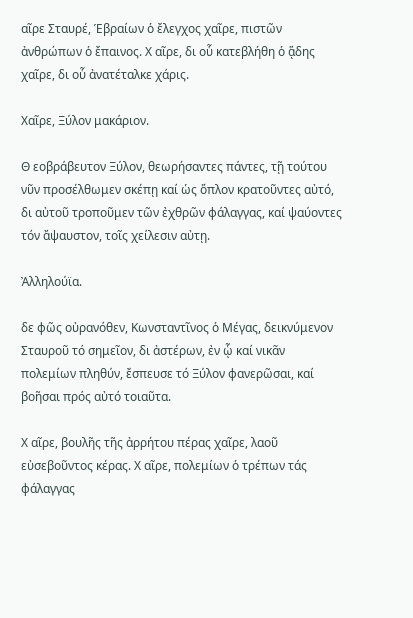αῖρε Σταυρέ, Ἑβραίων ὁ ἔλεγχος χαῖρε, πιστῶν ἀνθρώπων ὁ ἔπαινος. Χ αῖρε, δι οὗ κατεβλήθη ὁ ᾅδης χαῖρε, δι οὗ ἀνατέταλκε χάρις.

Χαῖρε, Ξύλον μακάριον.

Θ εοβράβευτον Ξύλον, θεωρήσαντες πάντες, τῇ τούτου νῦν προσέλθωμεν σκέπῃ καί ὡς ὅπλον κρατοῦντες αὐτό, δι αὐτοῦ τροποῦμεν τῶν ἐχθρῶν φάλαγγας, καί ψαύοντες τόν ἄψαυστον, τοῖς χείλεσιν αὐτῃ.

Ἀλληλούϊα.

δε φῶς οὐρανόθεν, Κωνσταντῖνος ὁ Μέγας, δεικνύμενον Σταυροῦ τό σημεῖον, δι ἀστέρων, ἐν ᾧ καί νικᾶν πολεμίων πληθύν, ἔσπευσε τό Ξύλον φανερῶσαι, καί βοῆσαι πρός αὐτό τοιαῦτα.

Χ αῖρε, βουλῆς τῆς ἀρρήτου πέρας χαῖρε, λαοῦ εὐσεβοῦντος κέρας. Χ αῖρε, πολεμίων ὁ τρέπων τάς φάλαγγας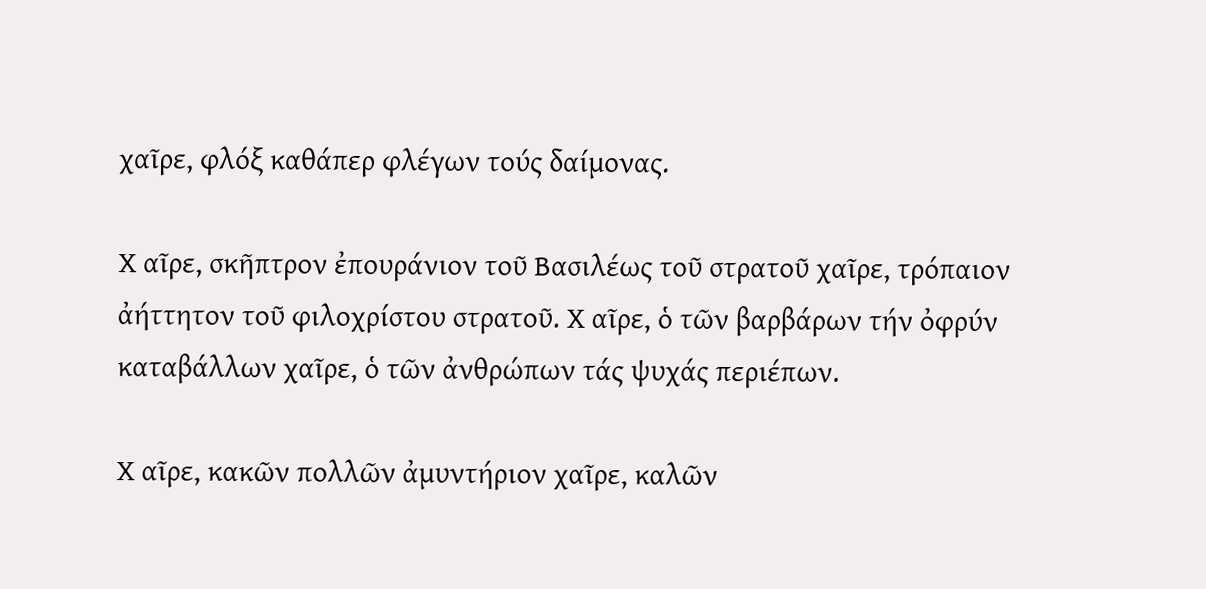χαῖρε, φλόξ καθάπερ φλέγων τούς δαίμονας.

Χ αῖρε, σκῆπτρον ἐπουράνιον τοῦ Βασιλέως τοῦ στρατοῦ χαῖρε, τρόπαιον ἀήττητον τοῦ φιλοχρίστου στρατοῦ. Χ αῖρε, ὁ τῶν βαρβάρων τήν ὀφρύν καταβάλλων χαῖρε, ὁ τῶν ἀνθρώπων τάς ψυχάς περιέπων.

Χ αῖρε, κακῶν πολλῶν ἀμυντήριον χαῖρε, καλῶν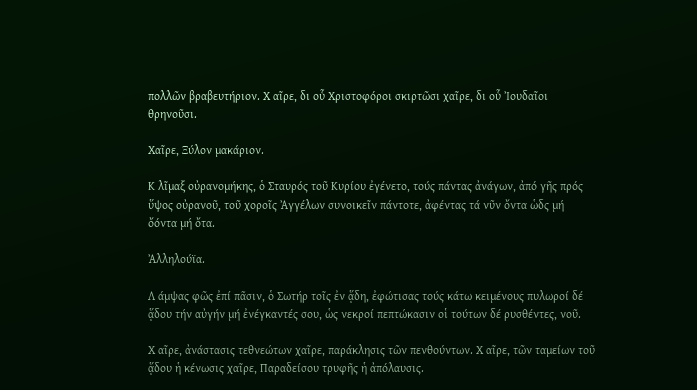πολλῶν βραβευτήριον. Χ αῖρε, δι οὗ Χριστοφόροι σκιρτῶσι χαῖρε, δι οὗ Ἰουδαῖοι θρηνοῦσι.

Χαῖρε, Ξύλον μακάριον.

Κ λῖμαξ οὐρανομήκης, ὁ Σταυρός τοῦ Κυρίου ἐγένετο, τούς πάντας ἀνάγων, ἀπό γῆς πρός ὕψος οὐρανοῦ, τοῦ χοροῖς Ἀγγέλων συνοικεῖν πάντοτε, ἀφέντας τά νῦν ὄντα ὡδς μή ὄόντα μή ὄτα.

Ἀλληλούϊα.

Λ άμψας φῶς ἐπί πᾶσιν, ὁ Σωτήρ τοῖς ἐν ᾅδη, ἐφώτισας τούς κάτω κειμένους πυλωροί δέ ᾅδου τήν αὐγήν μή ἐνέγκαντές σου, ὡς νεκροί πεπτώκασιν οἱ τούτων δέ ρυσθέντες, νοῦ.

Χ αῖρε, ἀνάστασις τεθνεώτων χαῖρε, παράκλησις τῶν πενθούντων. Χ αῖρε, τῶν ταμείων τοῦ ᾅδου ἡ κένωσις χαῖρε, Παραδείσου τρυφῆς ἡ ἀπόλαυσις.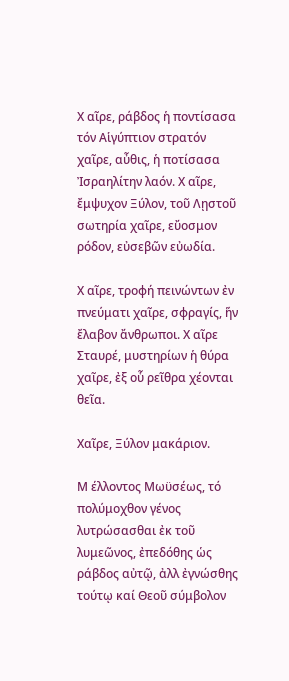Χ αῖρε, ράβδος ἡ ποντίσασα τόν Αἱγύπτιον στρατόν χαῖρε, αὖθις, ἡ ποτίσασα Ἰσραηλίτην λαόν. Χ αῖρε, ἔμψυχον Ξύλον, τοῦ Λῃστοῦ σωτηρία χαῖρε, εὔοσμον ρόδον, εὐσεβῶν εὐωδία.

Χ αῖρε, τροφή πεινώντων ἐν πνεύματι χαῖρε, σφραγίς, ἥν ἔλαβον ἄνθρωποι. Χ αῖρε Σταυρέ, μυστηρίων ἡ θύρα χαῖρε, ἐξ οὗ ρεῖθρα χέονται θεῖα.

Χαῖρε, Ξύλον μακάριον.

Μ έλλοντος Μωϋσέως, τό πολύμοχθον γένος λυτρώσασθαι ἐκ τοῦ λυμεῶνος, ἐπεδόθης ὡς ράβδος αὐτῷ, ἀλλ ἐγνώσθης τούτῳ καί Θεοῦ σύμβολον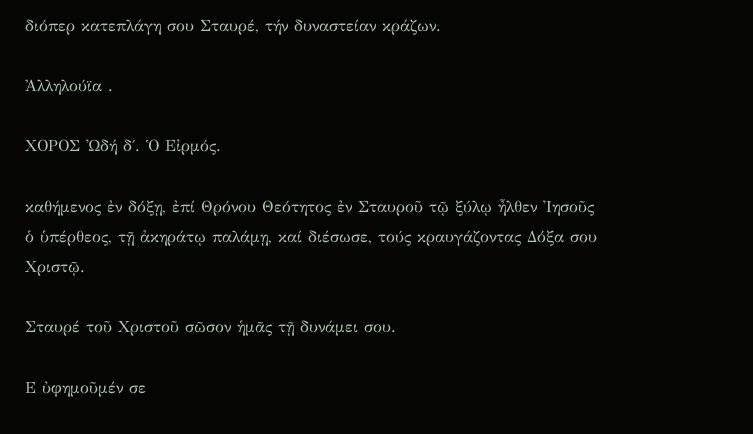διόπερ κατεπλάγη σου Σταυρέ, τήν δυναστείαν κράζων.

Ἀλληλούϊα .

ΧΟΡΟΣ Ὠδή δ΄. Ὁ Εἰρμός.

καθήμενος ἐν δόξῃ, ἐπί Θρόνου Θεότητος ἐν Σταυροῦ τῷ ξύλῳ ἦλθεν Ἰησοῦς ὁ ὑπέρθεος, τῇ ἀκηράτῳ παλάμῃ, καί διέσωσε, τούς κραυγάζοντας Δόξα σου Χριστῷ.

Σταυρέ τοῦ Χριστοῦ σῶσον ἡμᾶς τῇ δυνάμει σου.

Ε ὐφημοῦμέν σε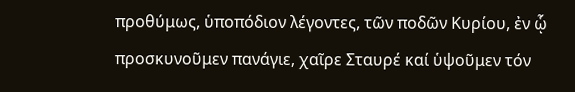προθύμως, ὑποπόδιον λέγοντες, τῶν ποδῶν Κυρίου, ἐν ᾧ προσκυνοῦμεν πανάγιε, χαῖρε Σταυρέ καί ὑψοῦμεν τόν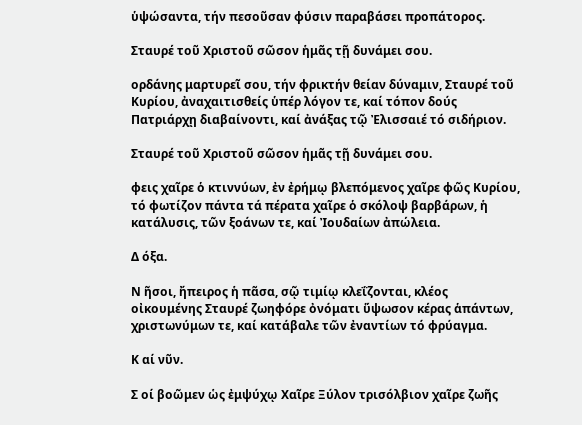ὑψώσαντα, τήν πεσοῦσαν φύσιν παραβάσει προπάτορος.

Σταυρέ τοῦ Χριστοῦ σῶσον ἡμᾶς τῇ δυνάμει σου.

ορδάνης μαρτυρεῖ σου, τήν φρικτήν θείαν δύναμιν, Σταυρέ τοῦ Κυρίου, ἀναχαιτισθείς ὑπέρ λόγον τε, καί τόπον δούς Πατριάρχῃ διαβαίνοντι, καί ἀνάξας τῷ Ἐλισσαιέ τό σιδήριον.

Σταυρέ τοῦ Χριστοῦ σῶσον ἡμᾶς τῇ δυνάμει σου.

φεις χαῖρε ὁ κτιννύων, ἐν ἐρήμῳ βλεπόμενος χαῖρε φῶς Κυρίου, τό φωτίζον πάντα τά πέρατα χαῖρε ὁ σκόλοψ βαρβάρων, ἡ κατάλυσις, τῶν ξοάνων τε, καί Ἰουδαίων ἀπώλεια.

Δ όξα.

Ν ῆσοι, ἤπειρος ἡ πᾶσα, σῷ τιμίῳ κλεΐζονται, κλέος οἰκουμένης Σταυρέ ζωηφόρε ὀνόματι ὕψωσον κέρας ἁπάντων, χριστωνύμων τε, καί κατάβαλε τῶν ἐναντίων τό φρύαγμα.

Κ αί νῦν.

Σ οί βοῶμεν ὡς ἐμψύχῳ Χαῖρε Ξύλον τρισόλβιον χαῖρε ζωῆς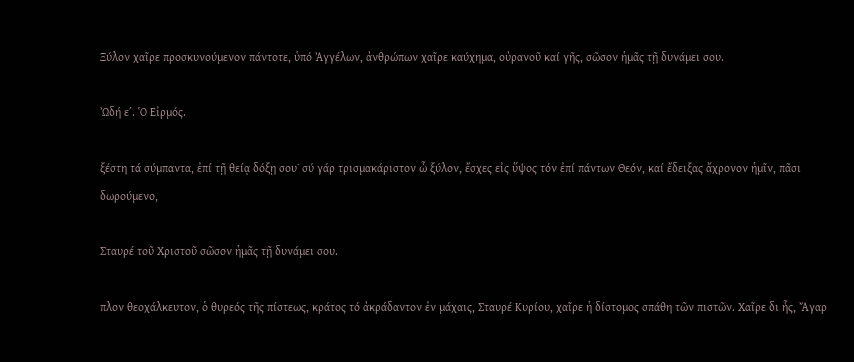Ξύλον χαῖρε προσκυνούμενον πάντοτε, ὑπό Ἀγγέλων, ἀνθρώπων χαῖρε καύχημα, οὐρανοῦ καί γῆς, σῶσον ἡμᾶς τῇ δυνάμει σου.

Ὠδή ε΄. Ὁ Εἰρμός.

ξέστη τά σύμπαντα, ἐπί τῇ θείᾳ δόξῃ σου˙ σύ γάρ τρισμακάριστον ὦ ξύλον, ἔσχες εἰς ὕψος τόν ἐπί πάντων Θεόν, καί ἔδειξας ἄχρονον ἡμῖν, πᾶσι δωρούμενο,

Σταυρέ τοῦ Χριστοῦ σῶσον ἡμᾶς τῇ δυνάμει σου.

πλον θεοχάλκευτον, ὁ θυρεός τῆς πίστεως, κράτος τό ἀκράδαντον ἐν μάχαις, Σταυρέ Κυρίου, χαῖρε ἡ δίστομος σπάθη τῶν πιστῶν. Χαῖρε δι ἧς, Ἄγαρ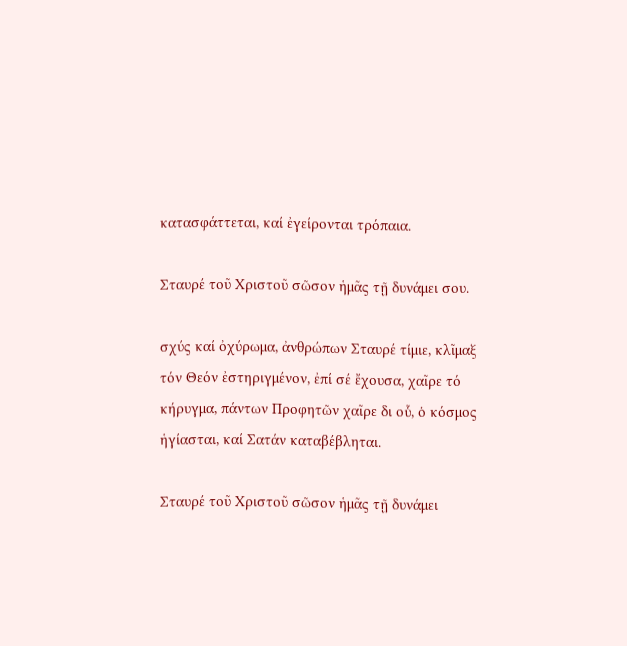κατασφάττεται, καί ἐγείρονται τρόπαια.

Σταυρέ τοῦ Χριστοῦ σῶσον ἡμᾶς τῇ δυνάμει σου.

σχύς καί ὀχύρωμα, ἀνθρώπων Σταυρέ τίμιε, κλῖμαξ τόν Θεόν ἐστηριγμένον, ἐπί σέ ἔχουσα, χαῖρε τό κήρυγμα, πάντων Προφητῶν χαῖρε δι οὗ, ὁ κόσμος ἡγίασται, καί Σατάν καταβέβληται.

Σταυρέ τοῦ Χριστοῦ σῶσον ἡμᾶς τῇ δυνάμει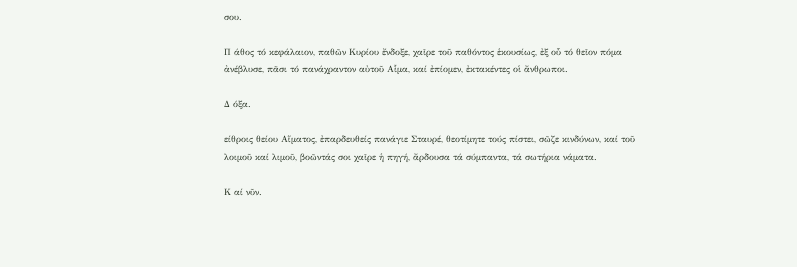σου.

Π άθος τό κεφάλαιον, παθῶν Κυρίου ἔνδοξε, χαῖρε τοῦ παθόντος ἑκουσίως, ἐξ οὗ τό θεῖον πόμα ἀνέβλυσε, πᾶσι τό πανάχραντον αὐτοῦ Αἷμα, καί ἐπίομεν, ἐκτακέντες οἱ ἄνθρωποι.

Δ όξα.

είθροις θείου Αἵματος, ἐπαρδευθείς πανάγιε Σταυρέ, θεοτίμητε τούς πίστει, σῶζε κινδύνων, καί τοῦ λοιμοῦ καί λιμοῦ, βοῶντάς σοι χαῖρε ἡ πηγή, ἄρδουσα τά σύμπαντα, τά σωτήρια νάματα.

Κ αί νῦν.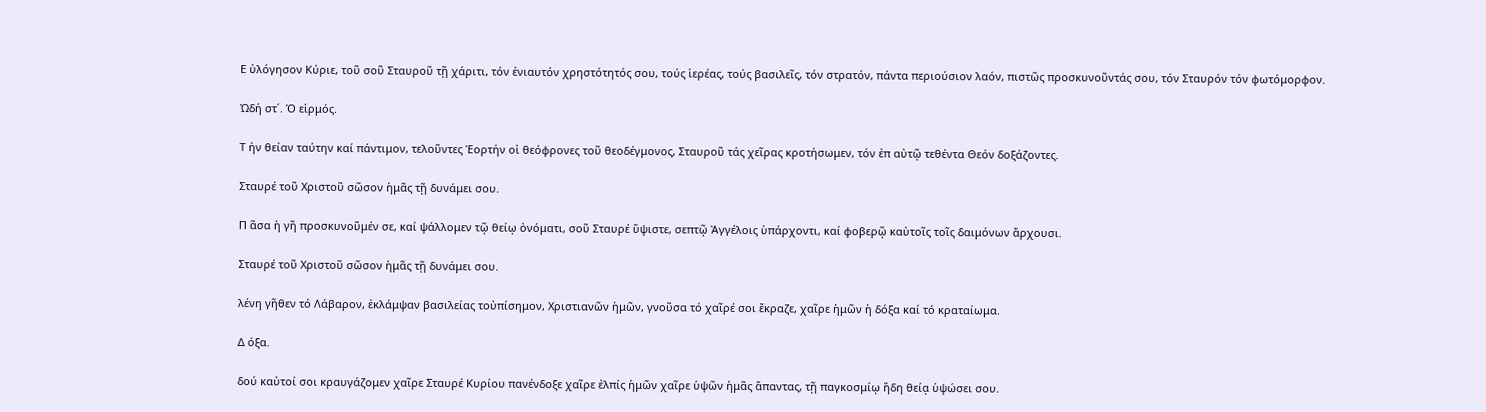Ε ὐλόγησον Κύριε, τοῦ σοῦ Σταυροῦ τῇ χάριτι, τόν ἐνιαυτόν χρηστότητός σου, τούς ἱερέας, τούς βασιλεῖς, τόν στρατόν, πάντα περιούσιον λαόν, πιστῶς προσκυνοῦντάς σου, τόν Σταυρόν τόν φωτόμορφον.

Ὠδή στ΄. Ὁ εἱρμός.

Τ ήν θείαν ταύτην καί πάντιμον, τελοῦντες Ἑορτήν οἱ θεόφρονες τοῦ θεοδέγμονος, Σταυροῦ τάς χεῖρας κροτήσωμεν, τόν ἐπ αὐτῷ τεθέντα Θεόν δοξάζοντες.

Σταυρέ τοῦ Χριστοῦ σῶσον ἡμᾶς τῇ δυνάμει σου.

Π ᾶσα ἡ γῆ προσκυνοῦμέν σε, καί ψάλλομεν τῷ θείῳ ὀνόματι, σοῦ Σταυρέ ὕψιστε, σεπτῷ Ἀγγέλοις ὑπάρχοντι, καί φοβερῷ καὐτοῖς τοῖς δαιμόνων ἄρχουσι.

Σταυρέ τοῦ Χριστοῦ σῶσον ἡμᾶς τῇ δυνάμει σου.

λένη γῆθεν τό Λάβαρον, ἐκλάμψαν βασιλείας τοὐπίσημον, Χριστιανῶν ἡμῶν, γνοῦσα τό χαῖρέ σοι ἔκραζε, χαῖρε ἡμῶν ἡ δόξα καί τό κραταίωμα.

Δ όξα.

δού καὐτοί σοι κραυγάζομεν χαῖρε Σταυρέ Κυρίου πανένδοξε χαῖρε ἐλπίς ἡμῶν χαῖρε ὑψῶν ἡμᾶς ἅπαντας, τῇ παγκοσμίῳ ἤδη θείᾳ ὑψώσει σου.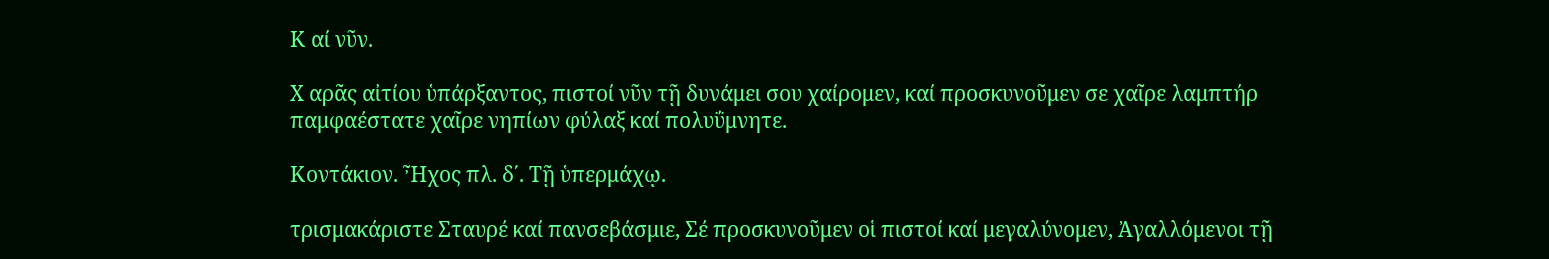Κ αί νῦν.

Χ αρᾶς αἰτίου ὑπάρξαντος, πιστοί νῦν τῇ δυνάμει σου χαίρομεν, καί προσκυνοῦμεν σε χαῖρε λαμπτήρ παμφαέστατε χαῖρε νηπίων φύλαξ καί πολυΰμνητε.

Κοντάκιον. Ἦχος πλ. δ΄. Τῇ ὑπερμάχῳ.

τρισμακάριστε Σταυρέ καί πανσεβάσμιε, Σέ προσκυνοῦμεν οἱ πιστοί καί μεγαλύνομεν, Ἀγαλλόμενοι τῇ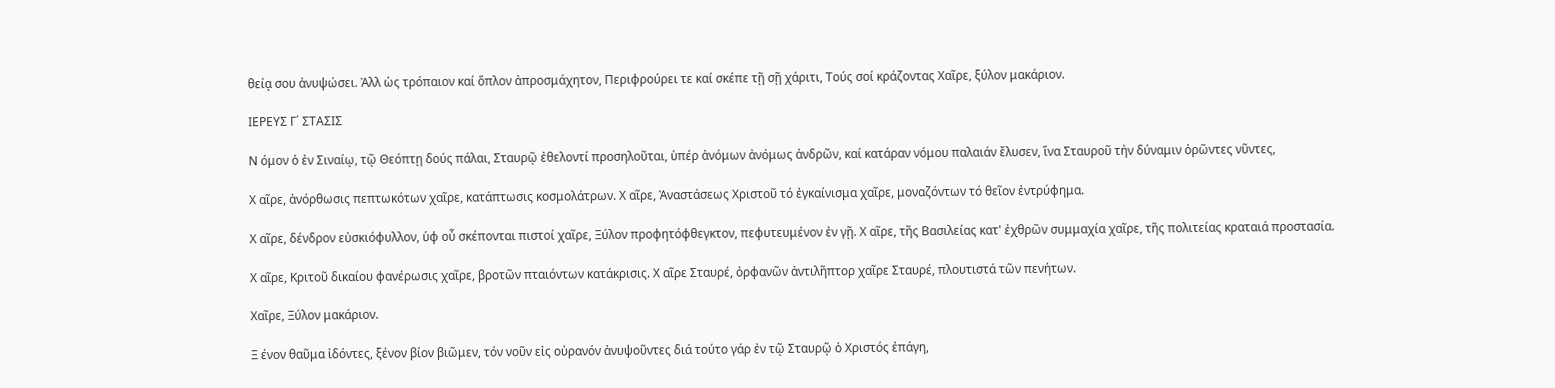θείᾳ σου ἀνυψώσει. Ἀλλ ὡς τρόπαιον καί ὅπλον ἀπροσμάχητον, Περιφρούρει τε καί σκέπε τῇ σῇ χάριτι, Τούς σοί κράζοντας Χαῖρε, ξύλον μακάριον.

ΙΕΡΕΥΣ Γ΄ ΣΤΑΣΙΣ

Ν όμον ὁ ἐν Σιναίῳ, τῷ Θεόπτῃ δούς πάλαι, Σταυρῷ ἐθελοντί προσηλοῦται, ὑπέρ ἀνόμων ἀνόμως ἀνδρῶν, καί κατάραν νόμου παλαιάν ἔλυσεν, ἵνα Σταυροῦ τήν δύναμιν ὁρῶντες νῦντες,

Χ αῖρε, ἀνόρθωσις πεπτωκότων χαῖρε, κατάπτωσις κοσμολάτρων. Χ αῖρε, Ἀναστάσεως Χριστοῦ τό ἐγκαίνισμα χαῖρε, μοναζόντων τό θεῖον ἐντρύφημα.

Χ αῖρε, δένδρον εὐσκιόφυλλον, ὑφ οὗ σκέπονται πιστοί χαῖρε, Ξύλον προφητόφθεγκτον, πεφυτευμένον ἐν γῇ. Χ αῖρε, τῆς Βασιλείας κατ' ἐχθρῶν συμμαχία χαῖρε, τῆς πολιτείας κραταιά προστασία.

Χ αῖρε, Κριτοῦ δικαίου φανέρωσις χαῖρε, βροτῶν πταιόντων κατάκρισις. Χ αῖρε Σταυρέ, ὀρφανῶν ἀντιλῆπτορ χαῖρε Σταυρέ, πλουτιστά τῶν πενήτων.

Χαῖρε, Ξύλον μακάριον.

Ξ ένον θαῦμα ἰδόντες, ξένον βίον βιῶμεν, τόν νοῦν εἰς οὐρανόν ἀνυψοῦντες διά τούτο γάρ ἐν τῷ Σταυρῷ ὁ Χριστός ἐπάγη,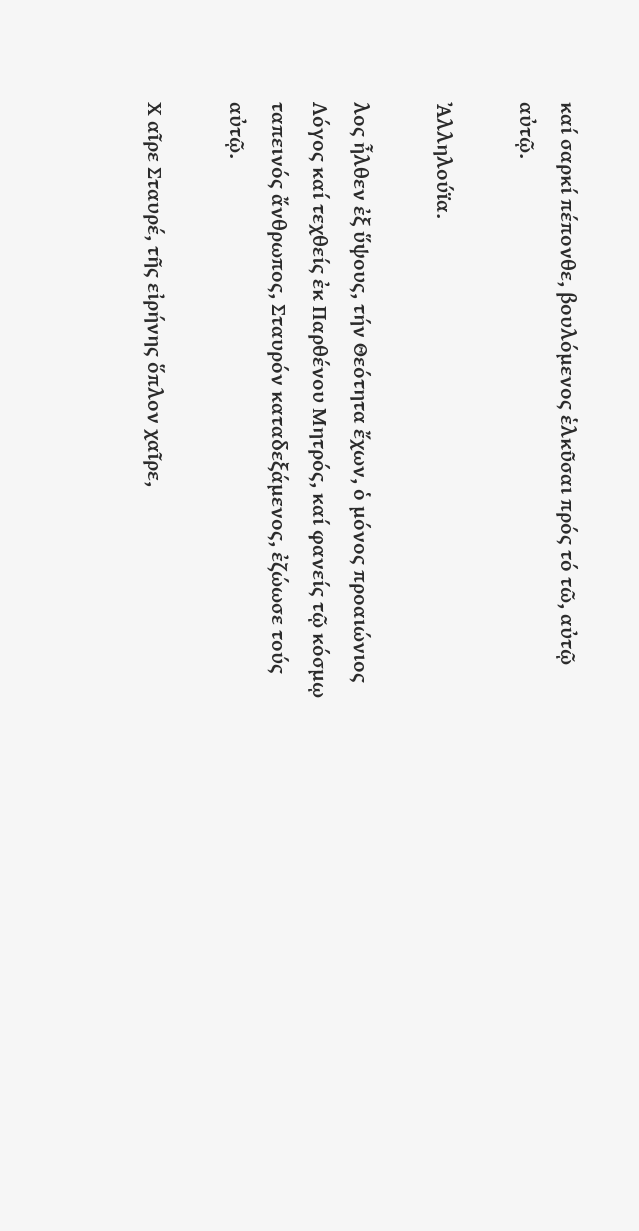καί σαρκί πέπονθε, βουλόμενος ἑλκῦσαι πρός τό τῶ, αὐτῷ αὐτῷ.

Ἀλληλούϊα.

λος ἦλθεν ἐξ ὕψους, τήν Θεότητα ἔχων, ὁ μόνος προαιώνιος Λόγος καί τεχθείς ἐκ Παρθένου Μητρός, καί φανείς τῷ κόσμῳ ταπεινός ἄνθρωπος, Σταυρόν καταδεξάμενος, ἐζώωσε τούς αὐτῷ.

Χ αῖρε Σταυρέ, τῆς εἰρήνης ὅπλον χαῖρε,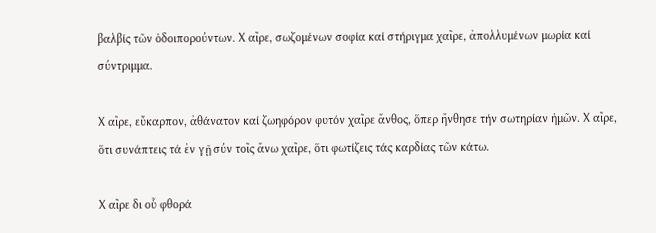βαλβίς τῶν ὁδοιπορούντων. Χ αῖρε, σωζομένων σοφία καί στήριγμα χαῖρε, ἀπολλυμένων μωρία καί σύντριμμα.

Χ αῖρε, εὔκαρπον, ἀθάνατον καί ζωηφόρον φυτόν χαῖρε ἄνθος, ὅπερ ἤνθησε τήν σωτηρίαν ἡμῶν. Χ αῖρε, ὅτι συνάπτεις τά ἐν γῇ σύν τοῖς ἄνω χαῖρε, ὅτι φωτίζεις τάς καρδίας τῶν κάτω.

Χ αῖρε δι οὗ φθορά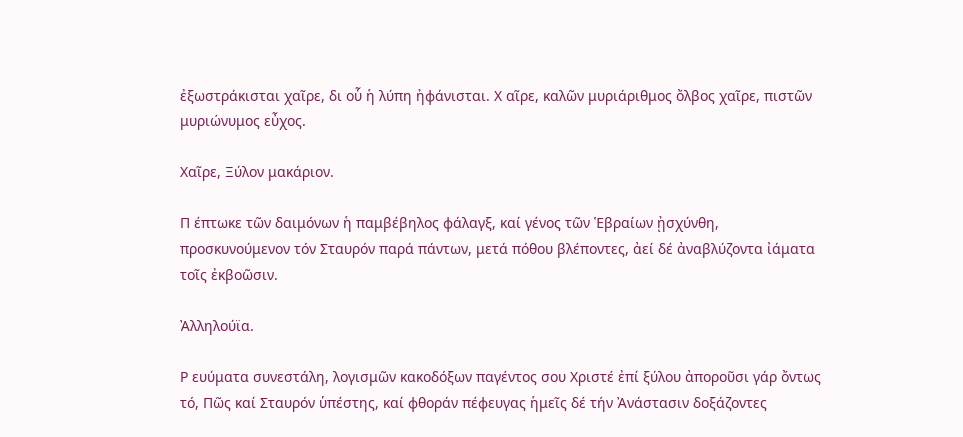ἐξωστράκισται χαῖρε, δι οὗ ἡ λύπη ἠφάνισται. Χ αῖρε, καλῶν μυριάριθμος ὄλβος χαῖρε, πιστῶν μυριώνυμος εὖχος.

Χαῖρε, Ξύλον μακάριον.

Π έπτωκε τῶν δαιμόνων ἡ παμβέβηλος φάλαγξ, καί γένος τῶν Ἑβραίων ᾐσχύνθη, προσκυνούμενον τόν Σταυρόν παρά πάντων, μετά πόθου βλέποντες, ἀεί δέ ἀναβλύζοντα ἰάματα τοῖς ἐκβοῶσιν.

Ἀλληλούϊα.

Ρ ευύματα συνεστάλη, λογισμῶν κακοδόξων παγέντος σου Χριστέ ἐπί ξύλου ἀποροῦσι γάρ ὄντως τό, Πῶς καί Σταυρόν ὑπέστης, καί φθοράν πέφευγας ἡμεῖς δέ τήν Ἀνάστασιν δοξάζοντες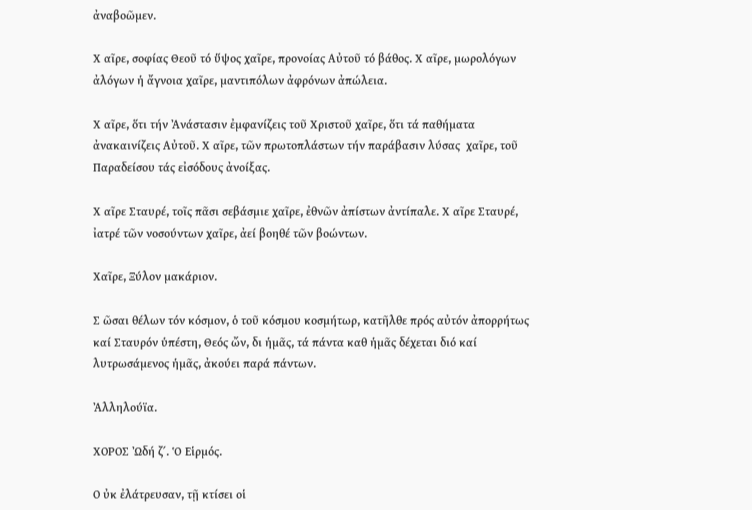ἀναβοῶμεν.

Χ αῖρε, σοφίας Θεοῦ τό ὕψος χαῖρε, προνοίας Αὐτοῦ τό βάθος. Χ αῖρε, μωρολόγων ἀλόγων ἡ ἄγνοια χαῖρε, μαντιπόλων ἀφρόνων ἀπώλεια.

Χ αῖρε, ὅτι τήν Ἀνάστασιν ἐμφανίζεις τοῦ Χριστοῦ χαῖρε, ὅτι τά παθήματα ἀνακαινίζεις Αὐτοῦ. Χ αῖρε, τῶν πρωτοπλάστων τήν παράβασιν λύσας  χαῖρε, τοῦ Παραδείσου τάς εἰσόδους ἀνοίξας.

Χ αῖρε Σταυρέ, τοῖς πᾶσι σεβάσμιε χαῖρε, ἐθνῶν ἀπίστων ἀντίπαλε. Χ αῖρε Σταυρέ, ἰατρέ τῶν νοσούντων χαῖρε, ἀεί βοηθέ τῶν βοώντων.

Χαῖρε, Ξύλον μακάριον.

Σ ῶσαι θέλων τόν κόσμον, ὁ τοῦ κόσμου κοσμήτωρ, κατῆλθε πρός αὐτόν ἀπορρήτως καί Σταυρόν ὑπέστη, Θεός ὤν, δι ἡμᾶς, τά πάντα καθ ἡμᾶς δέχεται διό καί λυτρωσάμενος ἡμᾶς, ἀκούει παρά πάντων.

Ἀλληλούϊα.

ΧΟΡΟΣ Ὠδή ζ΄. Ὁ Εἱρμός.

Ο ὐκ ἐλάτρευσαν, τῇ κτίσει οἱ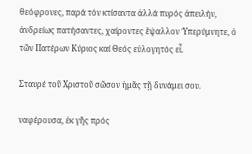θεόφρονες, παρά τόν κτίσαντα ἀλλά πυρός ἀπειλήν, ἀνδρείως πατήσαντες, χαίροντες ἔψαλλον Ὑπερύμνητε, ὁ τῶν Πατέρων Κύριος καί Θεός εὐλογητός εἶ.

Σταυρέ τοῦ Χριστοῦ σῶσον ἡμᾶς τῇ δυνάμει σου.

ναφέρουσα, ἐκ γῆς πρός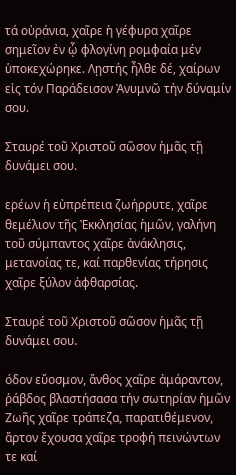τά οὐράνια, χαῖρε ἡ γέφυρα χαῖρε σημεῖον ἐν ᾧ φλογίνη ρομφαία μέν ὑποκεχώρηκε. Λῃστής ἦλθε δέ, χαίρων εἰς τόν Παράδεισον Ἀνυμνῶ τήν δύναμίν σου.

Σταυρέ τοῦ Χριστοῦ σῶσον ἡμᾶς τῇ δυνάμει σου.

ερέων ἡ εὐπρέπεια ζωήρρυτε, χαῖρε θεμέλιον τῆς Ἐκκλησίας ἡμῶν, γαλήνη τοῦ σύμπαντος χαῖρε ἀνάκλησις, μετανοίας τε, καί παρθενίας τήρησις χαῖρε ξύλον ἀφθαρσίας.

Σταυρέ τοῦ Χριστοῦ σῶσον ἡμᾶς τῇ δυνάμει σου.

όδον εὔοσμον, ἄνθος χαῖρε ἀμάραντον, ῥάβδος βλαστήσασα τήν σωτηρίαν ἡμῶν Ζωῆς χαῖρε τράπεζα, παρατιθέμενον, ἄρτον ἔχουσα χαῖρε τροφή πεινώντων τε καί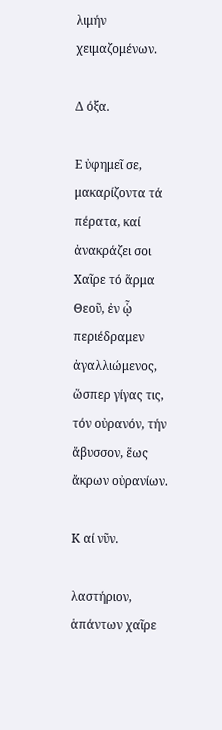λιμήν χειμαζομένων.

Δ όξα.

Ε ὐφημεῖ σε, μακαρίζοντα τά πέρατα, καί ἀνακράζει σοι Χαῖρε τό ἅρμα Θεοῦ, ἐν ᾧ περιέδραμεν ἀγαλλιώμενος, ὥσπερ γίγας τις, τόν οὐρανόν, τήν ἄβυσσον, ἕως ἄκρων οὐρανίων.

Κ αί νῦν.

λαστήριον, ἁπάντων χαῖρε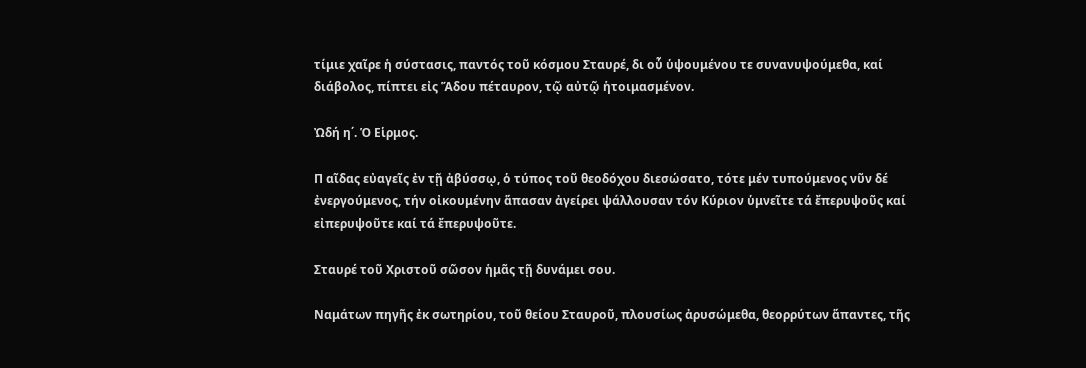τίμιε χαῖρε ἡ σύστασις, παντός τοῦ κόσμου Σταυρέ, δι οὗ ὑψουμένου τε συνανυψούμεθα, καί διάβολος, πίπτει εἰς Ἅδου πέταυρον, τῷ αὐτῷ ἡτοιμασμένον.

Ὠδή η΄. Ὁ Εἱρμος.

Π αῖδας εὐαγεῖς ἐν τῇ ἀβύσσῳ, ὁ τύπος τοῦ θεοδόχου διεσώσατο, τότε μέν τυπούμενος νῦν δέ ἐνεργούμενος, τήν οἰκουμένην ἅπασαν ἀγείρει ψάλλουσαν τόν Κύριον ὑμνεῖτε τά ἔπερυψοῦς καί εἰπερυψοῦτε καί τά ἔπερυψοῦτε.

Σταυρέ τοῦ Χριστοῦ σῶσον ἡμᾶς τῇ δυνάμει σου.

Ναμάτων πηγῆς ἐκ σωτηρίου, τοῦ θείου Σταυροῦ, πλουσίως ἀρυσώμεθα, θεορρύτων ἅπαντες, τῆς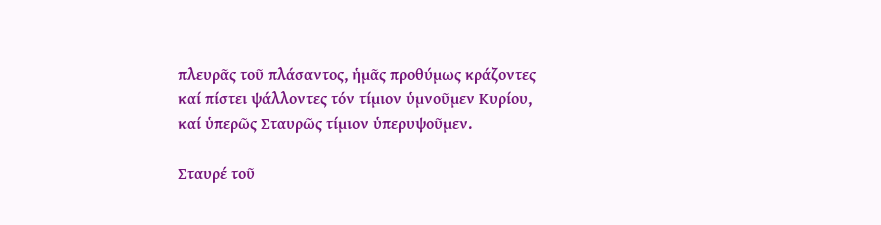πλευρᾶς τοῦ πλάσαντος, ἡμᾶς προθύμως κράζοντες καί πίστει ψάλλοντες τόν τίμιον ὑμνοῦμεν Κυρίου, καί ὑπερῶς Σταυρῶς τίμιον ὑπερυψοῦμεν.

Σταυρέ τοῦ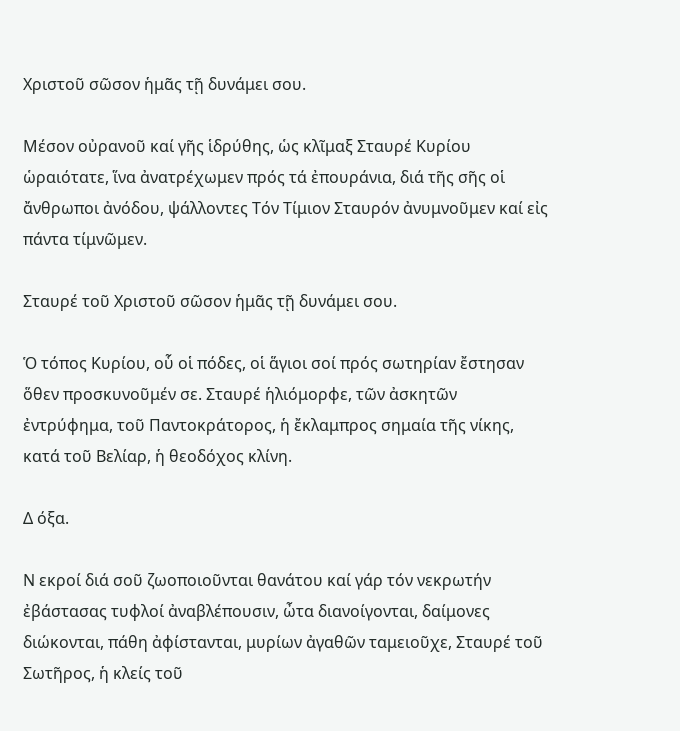Χριστοῦ σῶσον ἡμᾶς τῇ δυνάμει σου.

Μέσον οὐρανοῦ καί γῆς ἱδρύθης, ὡς κλῖμαξ Σταυρέ Κυρίου ὡραιότατε, ἵνα ἀνατρέχωμεν πρός τά ἐπουράνια, διά τῆς σῆς οἱ ἄνθρωποι ἀνόδου, ψάλλοντες Τόν Τίμιον Σταυρόν ἀνυμνοῦμεν καί εἰς πάντα τίμνῶμεν.

Σταυρέ τοῦ Χριστοῦ σῶσον ἡμᾶς τῇ δυνάμει σου.

Ὁ τόπος Κυρίου, οὗ οἱ πόδες, οἱ ἅγιοι σοί πρός σωτηρίαν ἔστησαν ὅθεν προσκυνοῦμέν σε. Σταυρέ ἡλιόμορφε, τῶν ἀσκητῶν ἐντρύφημα, τοῦ Παντοκράτορος, ἡ ἔκλαμπρος σημαία τῆς νίκης, κατά τοῦ Βελίαρ, ἡ θεοδόχος κλίνη.

Δ όξα.

Ν εκροί διά σοῦ ζωοποιοῦνται θανάτου καί γάρ τόν νεκρωτήν ἐβάστασας τυφλοί ἀναβλέπουσιν, ὦτα διανοίγονται, δαίμονες διώκονται, πάθη ἀφίστανται, μυρίων ἀγαθῶν ταμειοῦχε, Σταυρέ τοῦ Σωτῆρος, ἡ κλείς τοῦ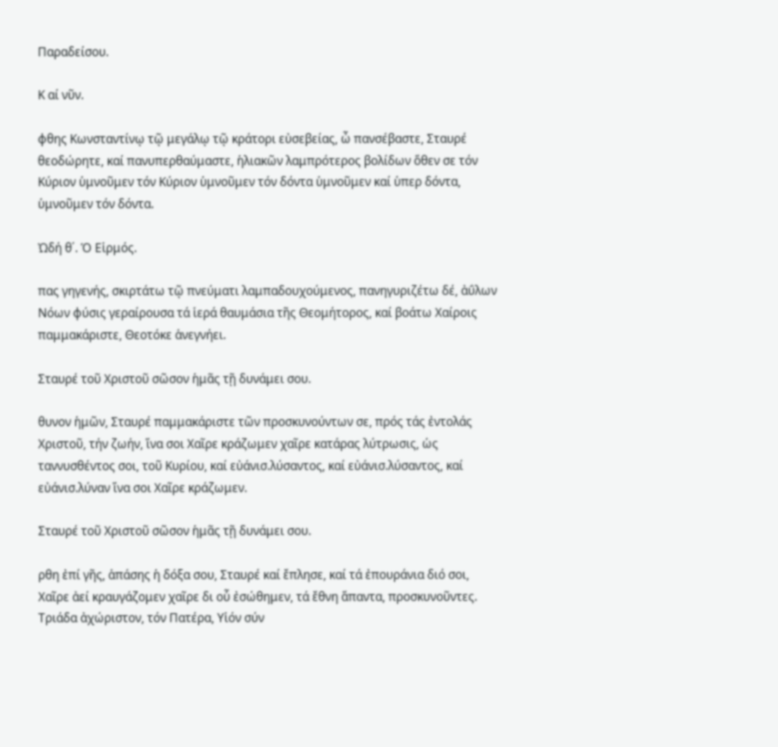Παραδείσου.

Κ αί νῦν.

φθης Κωνσταντίνῳ τῷ μεγάλῳ τῷ κράτορι εὐσεβείας, ὦ πανσέβαστε, Σταυρέ θεοδώρητε, καί πανυπερθαύμαστε, ἡλιακῶν λαμπρότερος βολίδων ὅθεν σε τόν Κύριον ὑμνοῦμεν τόν Κύριον ὑμνοῦμεν τόν δόντα ὑμνοῦμεν καί ὑπερ δόντα, ὑμνοῦμεν τόν δόντα.

Ὠδή θ΄. Ὁ Εἱρμός.

πας γηγενής, σκιρτάτω τῷ πνεύματι λαμπαδουχούμενος, πανηγυριζέτω δέ, ἀΰλων Νόων φύσις γεραίρουσα τά ἱερά θαυμάσια τῆς Θεομήτορος, καί βοάτω Χαίροις παμμακάριστε, Θεοτόκε ἁνεγνήει.

Σταυρέ τοῦ Χριστοῦ σῶσον ἡμᾶς τῇ δυνάμει σου.

θυνον ἡμῶν, Σταυρέ παμμακάριστε τῶν προσκυνούντων σε, πρός τάς ἐντολάς Χριστοῦ, τήν ζωήν, ἵνα σοι Χαῖρε κράζωμεν χαῖρε κατάρας λύτρωσις, ὡς ταννυσθέντος σοι, τοῦ Κυρίου, καί εὐάνισ.λύσαντος, καί εὐάνισ.λύσαντος, καί εὐάνισ.λύναν ἵνα σοι Χαῖρε κράζωμεν.

Σταυρέ τοῦ Χριστοῦ σῶσον ἡμᾶς τῇ δυνάμει σου.

ρθη ἐπί γῆς, ἁπάσης ἡ δόξα σου, Σταυρέ καί ἔπλησε, καί τά ἐπουράνια διό σοι, Χαῖρε ἀεί κραυγάζομεν χαῖρε δι οὗ ἐσώθημεν, τά ἔθνη ἅπαντα, προσκυνοῦντες. Τριάδα ἀχώριστον, τόν Πατέρα, Υἱόν σύν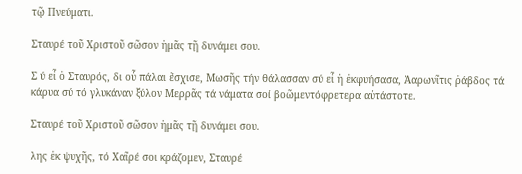τῷ Πνεύματι.

Σταυρέ τοῦ Χριστοῦ σῶσον ἡμᾶς τῇ δυνάμει σου.

Σ ύ εἶ ὁ Σταυρός, δι οὗ πάλαι ἔσχισε, Μωσῆς τήν θάλασσαν σύ εἶ ἡ ἐκφυήσασα, Ἀαρωνῖτις ῥάβδος τά κάρυα σύ τό γλυκάναν ξύλον Μερρᾶς τά νάματα σοί βοῶμεντόφρετερα αὐτάστοτε.

Σταυρέ τοῦ Χριστοῦ σῶσον ἡμᾶς τῇ δυνάμει σου.

λης ἐκ ψυχῆς, τό Χαῖρέ σοι κράζομεν, Σταυρέ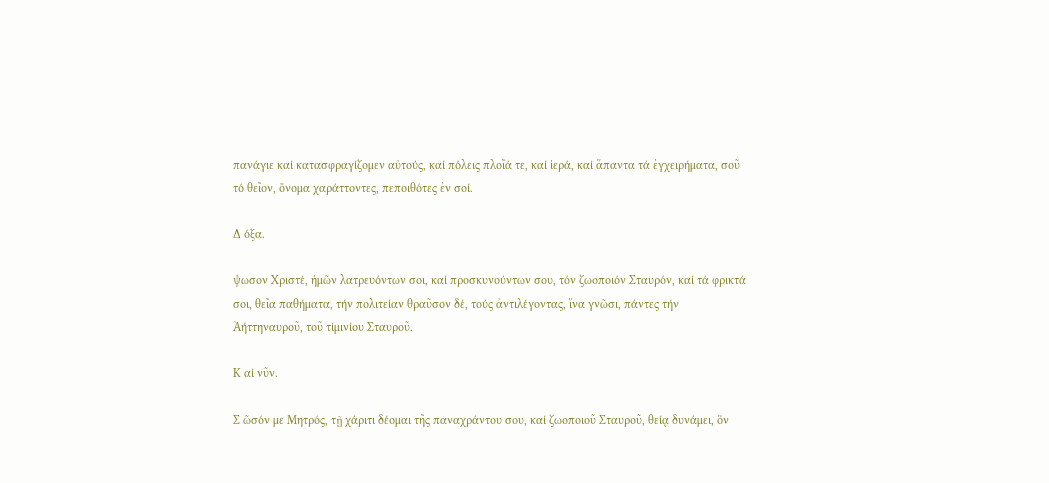πανάγιε καί κατασφραγίζομεν αὐτούς, καί πόλεις πλοῖά τε, καί ἱερά, καί ἅπαντα τά ἐγχειρήματα, σοῦ τό θεῖον, ὄνομα χαράττοντες, πεποιθότες ἐν σοί.

Δ όξα.

ψωσον Χριστέ, ἡμῶν λατρευόντων σοι, καί προσκυνούντων σου, τόν ζωοποιόν Σταυρόν, καί τά φρικτά σοι, θεῖα παθήματα, τήν πολιτείαν θραῦσον δέ, τούς ἀντιλέγοντας, ἵνα γνῶσι, πάντες τήν Ἀήττηναυροῦ, τοῦ τίμινίου Σταυροῦ.

Κ αί νῦν.

Σ ῶσόν με Μητρός, τῇ χάριτι δέομαι τῆς παναχράντου σου, καί ζωοποιοῦ Σταυροῦ, θείᾳ δυνάμει, ὅν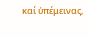καί ὑπέμεινας,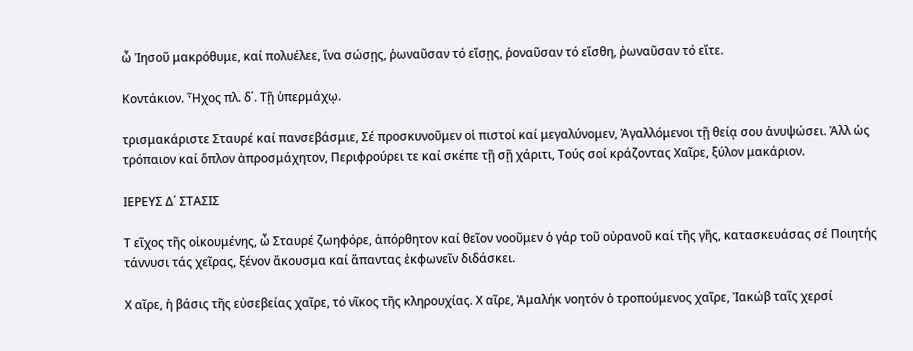ὦ Ἰησοῦ μακρόθυμε, καί πολυέλεε, ἵνα σώσῃς, ῥωναῦσαν τό εἴσῃς, ῥοναῦσαν τό εἴσθη, ῥωναῦσαν τό εἴτε.

Κοντάκιον. Ἦχος πλ. δ΄. Τῇ ὑπερμάχῳ.

τρισμακάριστε Σταυρέ καί πανσεβάσμιε, Σέ προσκυνοῦμεν οἱ πιστοί καί μεγαλύνομεν, Ἀγαλλόμενοι τῇ θείᾳ σου ἀνυψώσει. Ἀλλ ὡς τρόπαιον καί ὅπλον ἀπροσμάχητον, Περιφρούρει τε καί σκέπε τῇ σῇ χάριτι, Τούς σοί κράζοντας Χαῖρε, ξύλον μακάριον.

ΙΕΡΕΥΣ Δ΄ ΣΤΑΣΙΣ

Τ εῖχος τῆς οἰκουμένης, ὦ Σταυρέ ζωηφόρε, ἀπόρθητον καί θεῖον νοοῦμεν ὁ γάρ τοῦ οὐρανοῦ καί τῆς γῆς, κατασκευάσας σέ Ποιητής τάννυσι τάς χεῖρας, ξένον ἄκουσμα καί ἅπαντας ἐκφωνεῖν διδάσκει.

Χ αῖρε, ἡ βάσις τῆς εὐσεβείας χαῖρε, τό νῖκος τῆς κληρουχίας. Χ αῖρε, Ἀμαλήκ νοητόν ὁ τροπούμενος χαῖρε, Ἰακώβ ταῖς χερσί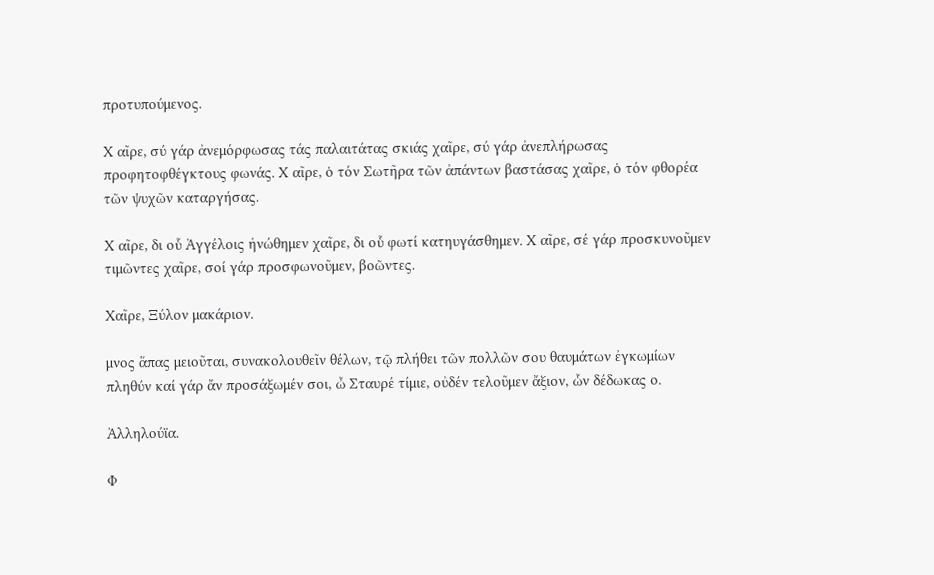προτυπούμενος.

Χ αῖρε, σύ γάρ ἀνεμόρφωσας τάς παλαιτάτας σκιάς χαῖρε, σύ γάρ ἀνεπλήρωσας προφητοφθέγκτους φωνάς. Χ αῖρε, ὁ τόν Σωτῆρα τῶν ἀπάντων βαστάσας χαῖρε, ὁ τόν φθορέα τῶν ψυχῶν καταργήσας.

Χ αῖρε, δι οὗ Ἀγγέλοις ἡνώθημεν χαῖρε, δι οὗ φωτί κατηυγάσθημεν. Χ αῖρε, σέ γάρ προσκυνοῦμεν τιμῶντες χαῖρε, σοί γάρ προσφωνοῦμεν, βοῶντες.

Χαῖρε, Ξύλον μακάριον.

μνος ἅπας μειοῦται, συνακολουθεῖν θέλων, τῷ πλήθει τῶν πολλῶν σου θαυμάτων ἐγκωμίων πληθύν καί γάρ ἄν προσάξωμέν σοι, ὦ Σταυρέ τίμιε, οὐδέν τελοῦμεν ἄξιον, ὧν δέδωκας ο.

Ἀλληλούϊα.

Φ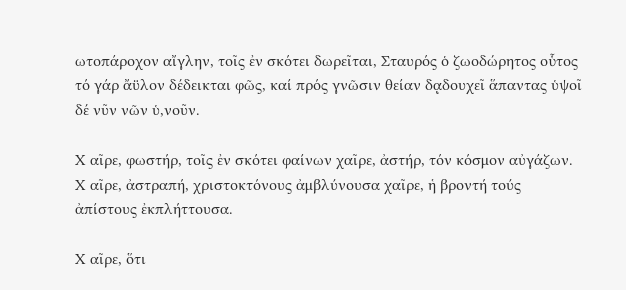ωτοπάροχον αἴγλην, τοῖς ἐν σκότει δωρεῖται, Σταυρός ὁ ζωοδώρητος οὗτος τό γάρ ἄϋλον δέδεικται φῶς, καί πρός γνῶσιν θείαν δᾳδουχεῖ ἅπαντας ὑψοῖ δέ νῦν νῶν ὑ,νοῦν.

Χ αῖρε, φωστήρ, τοῖς ἐν σκότει φαίνων χαῖρε, ἀστήρ, τόν κόσμον αὐγάζων. Χ αῖρε, ἀστραπή, χριστοκτόνους ἀμβλύνουσα χαῖρε, ἡ βροντή τούς ἀπίστους ἐκπλήττουσα.

Χ αῖρε, ὅτι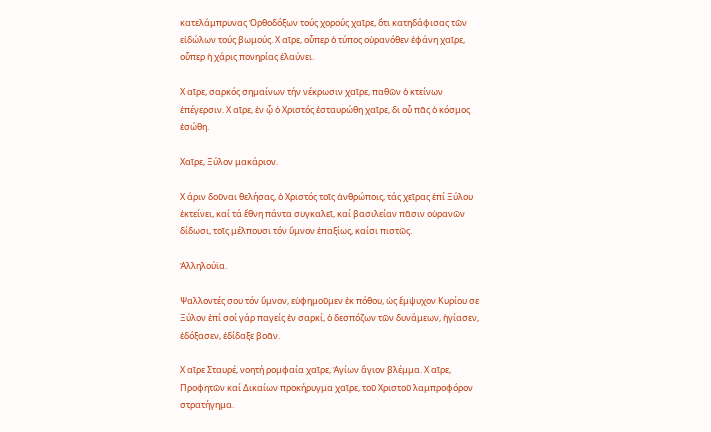κατελάμπρυνας Ὀρθοδόξων τούς χορούς χαῖρε, ὅτι κατηδάφισας τῶν εἰδώλων τούς βωμούς. Χ αῖρε, οὗπερ ὁ τύπος οὐρανόθεν ἐφάνη χαῖρε, οὗπερ ἡ χάρις πονηρίας ἐλαύνει.

Χ αῖρε, σαρκός σημαίνων τήν νέκρωσιν χαῖρε, παθῶν ὁ κτείνων ἐπέγερσιν. Χ αῖρε, ἐν ᾧ ὁ Χριστός ἐσταυρώθη χαῖρε, δι οὗ πᾶς ὁ κόσμος ἐσώθη.

Χαῖρε, Ξύλον μακάριον.

Χ άριν δοῦναι θελήσας, ὁ Χριστός τοῖς ἀνθρώποις, τάς χεῖρας ἐπί Ξύλου ἐκτείνει, καί τά ἔθνη πάντα συγκαλεῖ, καί βασιλείαν πᾶσιν οὐρανῶν δίδωσι, τοῖς μέλπουσι τόν ὕμνον ἐπαξίως, καίσι πιστῶς.

Ἀλληλούϊα.

Ψαλλοντές σου τόν ὕμνον, εὐφημοῦμεν ἐκ πόθου, ὡς ἔμψυχον Κυρίου σε Ξύλον ἐπί σοί γάρ παγείς ἐν σαρκί, ὁ δεσπόζων τῶν δυνάμεων, ἡγίασεν, ἐδόξασεν, ἐδίδαξε βοᾶν.

Χ αῖρε Σταυρέ, νοητή ρομφαία χαῖρε, Ἁγίων ἅγιον βλέμμα. Χ αῖρε, Προφητῶν καί Δικαίων προκήρυγμα χαῖρε, τοῦ Χριστοῦ λαμπροφόρον στρατήγημα.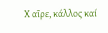Χ αῖρε, κάλλος καί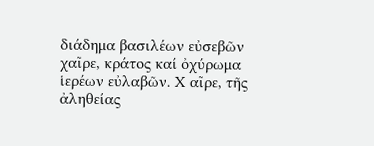διάδημα βασιλέων εὐσεβῶν χαῖρε, κράτος καί ὀχύρωμα ἱερέων εὐλαβῶν. Χ αῖρε, τῆς ἀληθείας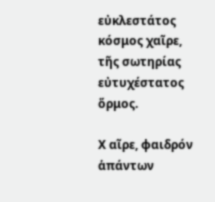εὐκλεστάτος κόσμος χαῖρε, τῆς σωτηρίας εὐτυχέστατος ὅρμος.

Χ αῖρε, φαιδρόν ἁπάντων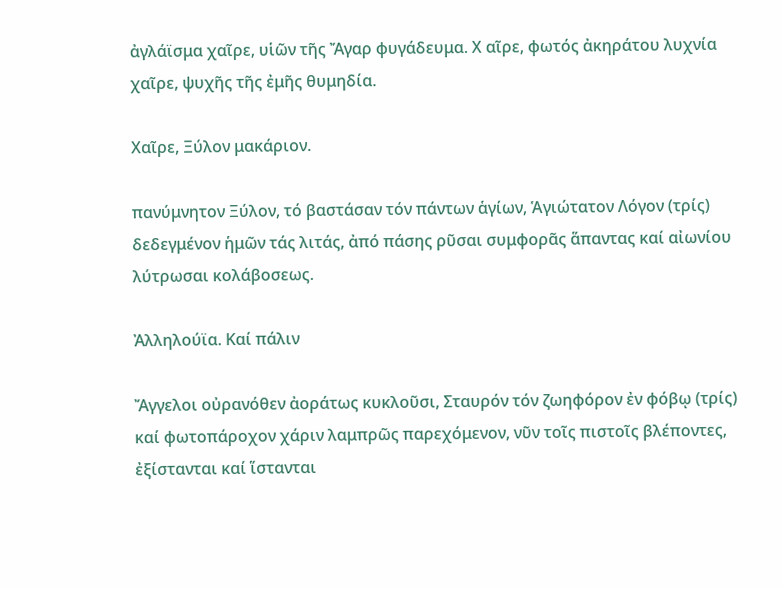ἀγλάϊσμα χαῖρε, υἱῶν τῆς Ἄγαρ φυγάδευμα. Χ αῖρε, φωτός ἀκηράτου λυχνία χαῖρε, ψυχῆς τῆς ἐμῆς θυμηδία.

Χαῖρε, Ξύλον μακάριον.

πανύμνητον Ξύλον, τό βαστάσαν τόν πάντων ἁγίων, Ἁγιώτατον Λόγον (τρίς) δεδεγμένον ἡμῶν τάς λιτάς, ἀπό πάσης ρῦσαι συμφορᾶς ἅπαντας καί αἰωνίου λύτρωσαι κολάβοσεως.

Ἀλληλούϊα. Καί πάλιν

Ἄγγελοι οὐρανόθεν ἀοράτως κυκλοῦσι, Σταυρόν τόν ζωηφόρον ἐν φόβῳ (τρίς) καί φωτοπάροχον χάριν λαμπρῶς παρεχόμενον, νῦν τοῖς πιστοῖς βλέποντες, ἐξίστανται καί ἵστανται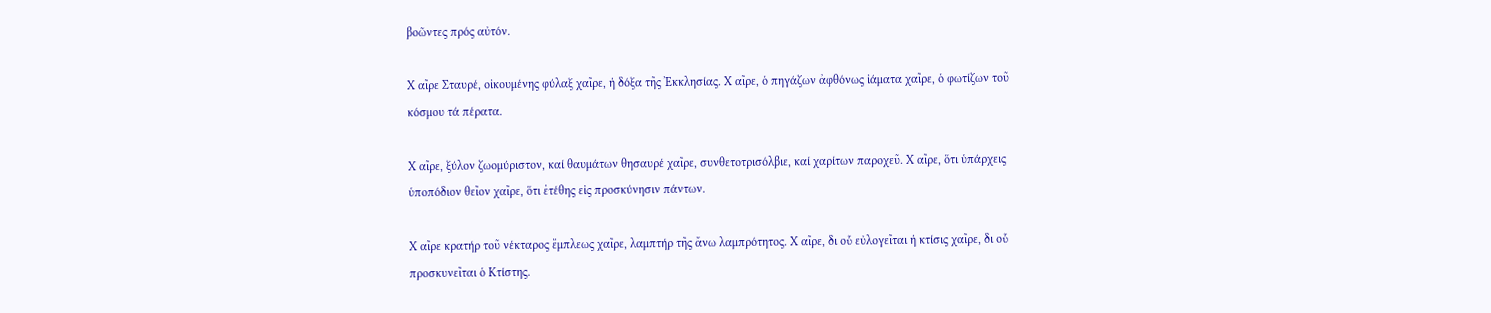βοῶντες πρός αὐτόν.

Χ αῖρε Σταυρέ, οἰκουμένης φύλαξ χαῖρε, ἡ δόξα τῆς Ἐκκλησίας. Χ αῖρε, ὁ πηγάζων ἀφθόνως ἰάματα χαῖρε, ὁ φωτίζων τοῦ κόσμου τά πέρατα.

Χ αῖρε, ξύλον ζωομύριστον, καί θαυμάτων θησαυρέ χαῖρε, συνθετοτρισόλβιε, καί χαρίτων παροχεῦ. Χ αῖρε, ὅτι ὑπάρχεις ὑποπόδιον θεῖον χαῖρε, ὅτι ἐτέθης εἰς προσκύνησιν πάντων.

Χ αῖρε κρατήρ τοῦ νέκταρος ἔμπλεως χαῖρε, λαμπτήρ τῆς ἄνω λαμπρότητος. Χ αῖρε, δι οὗ εὐλογεῖται ἡ κτίσις χαῖρε, δι οὗ προσκυνεῖται ὁ Κτίστης.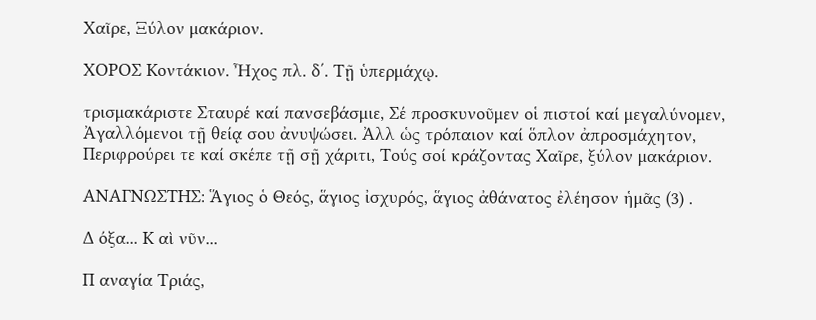Χαῖρε, Ξύλον μακάριον.

ΧΟΡΟΣ Κοντάκιον. Ἦχος πλ. δ΄. Τῇ ὑπερμάχῳ.

τρισμακάριστε Σταυρέ καί πανσεβάσμιε, Σέ προσκυνοῦμεν οἱ πιστοί καί μεγαλύνομεν, Ἀγαλλόμενοι τῇ θείᾳ σου ἀνυψώσει. Ἀλλ ὡς τρόπαιον καί ὅπλον ἀπροσμάχητον, Περιφρούρει τε καί σκέπε τῇ σῇ χάριτι, Τούς σοί κράζοντας Χαῖρε, ξύλον μακάριον.

ΑΝΑΓΝΩΣΤΗΣ: Ἅγιος ὁ Θεός, ἅγιος ἰσχυρός, ἅγιος ἀθάνατος ἐλέησον ἡμᾶς (3) .

Δ όξα... Κ αὶ νῦν...

Π αναγία Τριάς,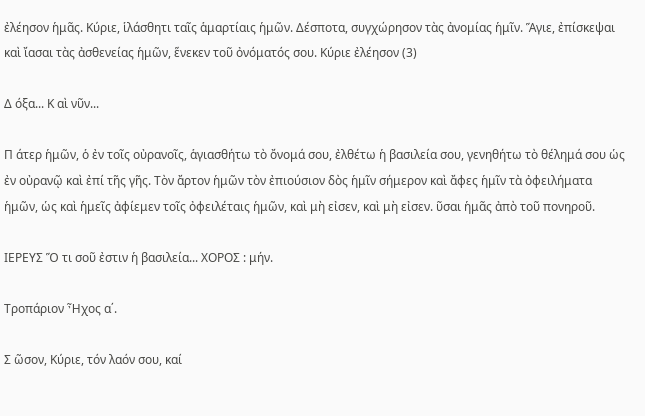ἐλέησον ἡμᾶς. Κύριε, ἱλάσθητι ταῖς ἁμαρτίαις ἡμῶν. Δέσποτα, συγχώρησον τὰς ἀνομίας ἡμῖν. Ἅγιε, ἐπίσκεψαι καὶ ἴασαι τὰς ἀσθενείας ἡμῶν, ἕνεκεν τοῦ ὀνόματός σου. Κύριε ἐλέησον (3)

Δ όξα... Κ αὶ νῦν...

Π άτερ ἡμῶν, ὁ ἐν τοῖς οὐρανοῖς, ἁγιασθήτω τὸ ὄνομά σου, ἐλθέτω ἡ βασιλεία σου, γενηθήτω τὸ θέλημά σου ὡς ἐν οὐρανῷ καὶ ἐπί τῆς γῆς. Τὸν ἄρτον ἡμῶν τὸν ἐπιούσιον δὸς ἡμῖν σήμερον καὶ ἄφες ἡμῖν τὰ ὀφειλήματα ἡμῶν, ὡς καὶ ἡμεῖς ἀφίεμεν τοῖς ὀφειλέταις ἡμῶν, καὶ μὴ εἰσεν, καὶ μὴ εἰσεν. ῦσαι ἡμᾶς ἀπὸ τοῦ πονηροῦ.

ΙΕΡΕΥΣ Ὅ τι σοῦ ἐστιν ἡ βασιλεία... ΧΟΡΟΣ : μήν.

Τροπάριον Ἦχος α΄.

Σ ῶσον, Κύριε, τόν λαόν σου, καί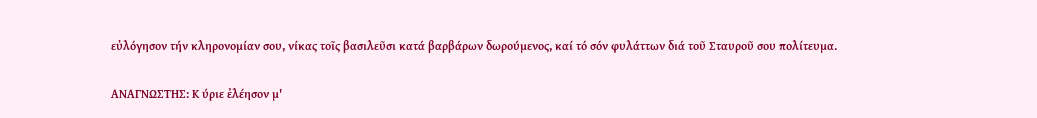εὐλόγησον τήν κληρονομίαν σου, νίκας τοῖς βασιλεῦσι κατά βαρβάρων δωρούμενος, καί τό σόν φυλάττων διά τοῦ Σταυροῦ σου πολίτευμα.

ΑΝΑΓΝΩΣΤΗΣ: Κ ύριε ἐλέησον μ'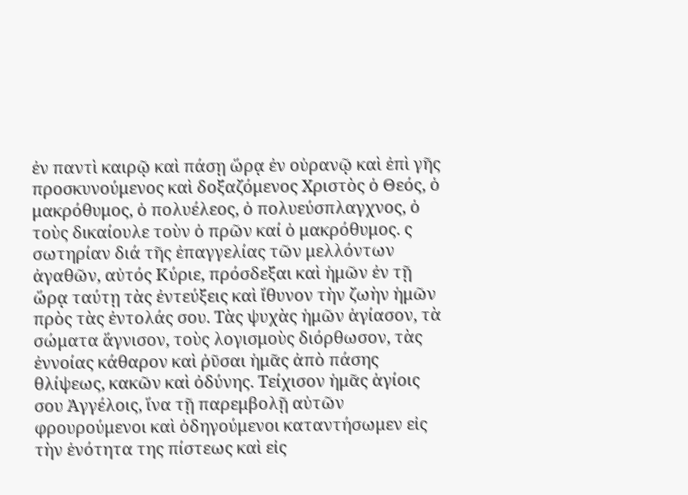ἐν παντὶ καιρῷ καὶ πάσῃ ὥρᾳ ἐν οὐρανῷ καὶ ἐπὶ γῆς προσκυνούμενος καὶ δοξαζόμενος Χριστὸς ὁ Θεός, ὁ μακρόθυμος, ὁ πολυέλεος, ὁ πολυεύσπλαγχνος, ὁ τοὺς δικαίουλε τοὺν ὁ πρῶν καί ὁ μακρόθυμος. ς σωτηρίαν διά τῆς ἐπαγγελίας τῶν μελλόντων ἀγαθῶν, αὐτός Κύριε, πρόσδεξαι καὶ ἡμῶν ἐν τῇ ὥρᾳ ταύτῃ τὰς ἐντεύξεις καὶ ἴθυνον τὴν ζωὴν ἡμῶν πρὸς τὰς ἐντολάς σου. Τὰς ψυχὰς ἡμῶν ἁγίασον, τὰ σώματα ἅγνισον, τοὺς λογισμοὺς διόρθωσον, τὰς ἐννοίας κάθαρον καὶ ῥῦσαι ἡμᾶς ἀπὸ πάσης θλίψεως, κακῶν καὶ ὀδύνης. Τείχισον ἡμᾶς ἁγίοις σου Ἀγγέλοις, ἵνα τῇ παρεμβολῇ αὐτῶν φρουρούμενοι καὶ ὁδηγούμενοι καταντήσωμεν εἰς τὴν ἑνότητα της πίστεως καὶ εἰς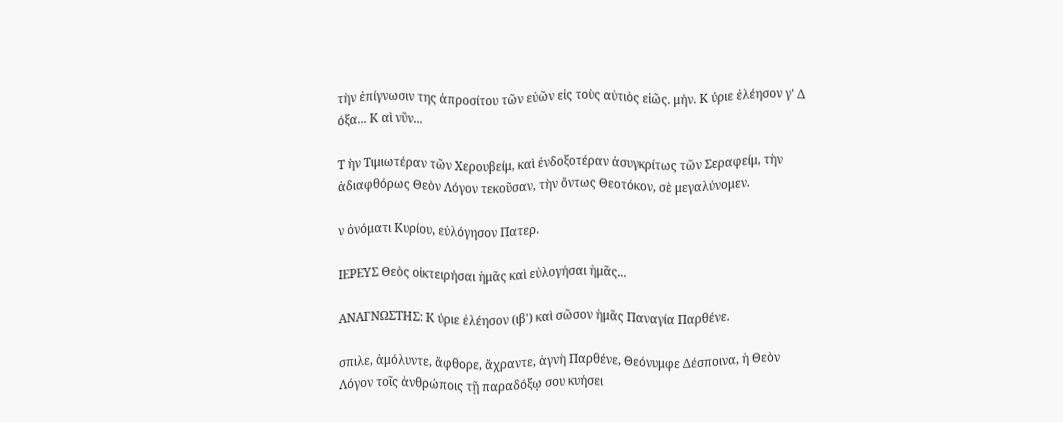τὴν ἐπίγνωσιν της ἀπροσίτου τῶν εὐῶν εἰς τοὺς αὐτιὸς εἰῶς. μήν. Κ ύριε ἐλέησον γ' Δ όξα... Κ αὶ νῦν...

Τ ὴν Τιμιωτέραν τῶν Χερουβείμ, καὶ ἐνδοξοτέραν ἀσυγκρίτως τῶν Σεραφείμ, τὴν ἀδιαφθόρως Θεὸν Λόγον τεκοῦσαν, τὴν ὄντως Θεοτόκον, σὲ μεγαλύνομεν.

ν ὀνόματι Κυρίου, εὐλόγησον Πατερ.

ΙΕΡΕΥΣ Θεὸς οἰκτειρήσαι ἡμᾶς καὶ εὐλογήσαι ἡμᾶς...

ΑΝΑΓΝΩΣΤΗΣ: Κ ύριε ἐλέησον (ιβ') καὶ σῶσον ἡμᾶς Παναγία Παρθένε.

σπιλε, ἀμόλυντε, ἄφθορε, ἄχραντε, ἁγνὴ Παρθένε, Θεόνυμφε Δέσποινα, ἡ Θεὸν Λόγον τοῖς ἀνθρώποις τῇ παραδόξῳ σου κυήσει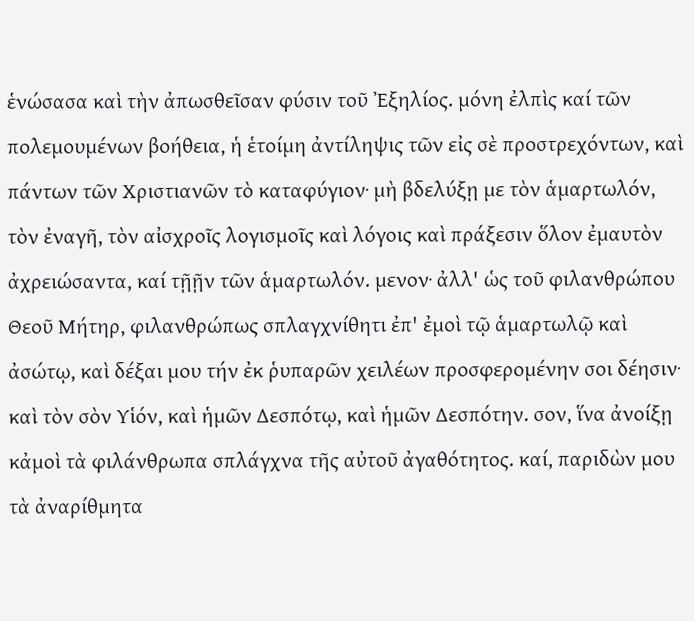ἑνώσασα καὶ τὴν ἀπωσθεῖσαν φύσιν τοῦ Ἐξηλίος. μόνη ἐλπὶς καί τῶν πολεμουμένων βοήθεια, ἡ ἑτοίμη ἀντίληψις τῶν εἰς σὲ προστρεχόντων, καὶ πάντων τῶν Χριστιανῶν τὸ καταφύγιον· μὴ βδελύξῃ με τὸν ἁμαρτωλόν, τὸν ἐναγῆ, τὸν αἰσχροῖς λογισμοῖς καὶ λόγοις καὶ πράξεσιν ὅλον ἐμαυτὸν ἀχρειώσαντα, καί τῇῇν τῶν ἁμαρτωλόν. μενον· ἀλλ' ὡς τοῦ φιλανθρώπου Θεοῦ Μήτηρ, φιλανθρώπως σπλαγχνίθητι ἐπ' ἐμοὶ τῷ ἁμαρτωλῷ καὶ ἀσώτῳ, καὶ δέξαι μου τήν ἐκ ῥυπαρῶν χειλέων προσφερομένην σοι δέησιν· καὶ τὸν σὸν Υἱόν, καὶ ἡμῶν Δεσπότῳ, καὶ ἡμῶν Δεσπότην. σον, ἵνα ἀνοίξῃ κἀμοὶ τὰ φιλάνθρωπα σπλάγχνα τῆς αὐτοῦ ἀγαθότητος. καί, παριδὼν μου τὰ ἀναρίθμητα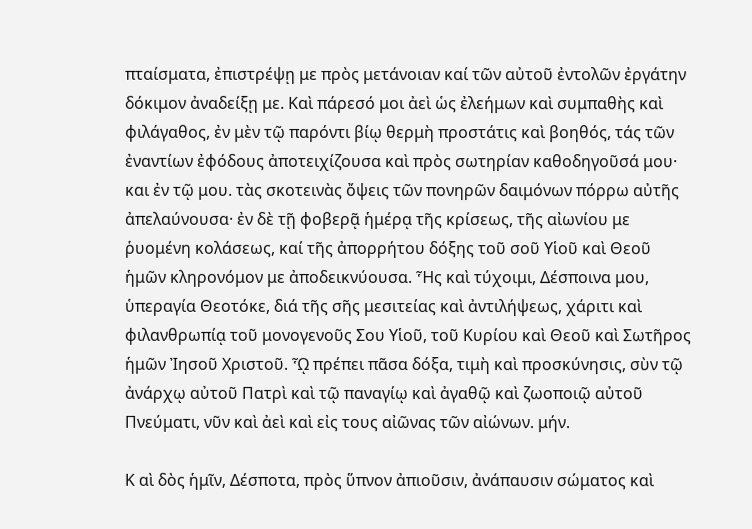πταίσματα, ἐπιστρέψῃ με πρὸς μετάνοιαν καί τῶν αὐτοῦ ἐντολῶν ἐργάτην δόκιμον ἀναδείξῃ με. Καὶ πάρεσό μοι ἀεὶ ὡς ἐλεήμων καὶ συμπαθὴς καὶ φιλάγαθος, ἐν μὲν τῷ παρόντι βίῳ θερμὴ προστάτις καὶ βοηθός, τάς τῶν ἐναντίων ἐφόδους ἀποτειχίζουσα καὶ πρὸς σωτηρίαν καθοδηγοῦσά μου· και ἐν τῷ μου. τὰς σκοτεινὰς ὄψεις τῶν πονηρῶν δαιμόνων πόρρω αὐτῆς ἀπελαύνουσα· ἐν δὲ τῇ φοβερᾷ ἡμέρᾳ τῆς κρίσεως, τῆς αἰωνίου με ῥυομένη κολάσεως, καί τῆς ἀπορρήτου δόξης τοῦ σοῦ Υἱοῦ καὶ Θεοῦ ἡμῶν κληρονόμον με ἀποδεικνύουσα. Ἧς καὶ τύχοιμι, Δέσποινα μου, ὑπεραγία Θεοτόκε, διά τῆς σῆς μεσιτείας καὶ ἀντιλήψεως, χάριτι καὶ φιλανθρωπίᾳ τοῦ μονογενοῦς Σου Υἱοῦ, τοῦ Κυρίου καὶ Θεοῦ καὶ Σωτῆρος ἡμῶν Ἰησοῦ Χριστοῦ. ᾯ πρέπει πᾶσα δόξα, τιμὴ καὶ προσκύνησις, σὺν τῷ ἀνάρχῳ αὐτοῦ Πατρὶ καὶ τῷ παναγίῳ καὶ ἀγαθῷ καὶ ζωοποιῷ αὐτοῦ Πνεύματι, νῦν καὶ ἀεὶ καὶ εἰς τους αἰῶνας τῶν αἰώνων. μήν.

Κ αὶ δὸς ἡμῖν, Δέσποτα, πρὸς ὕπνον ἀπιοῦσιν, ἀνάπαυσιν σώματος καὶ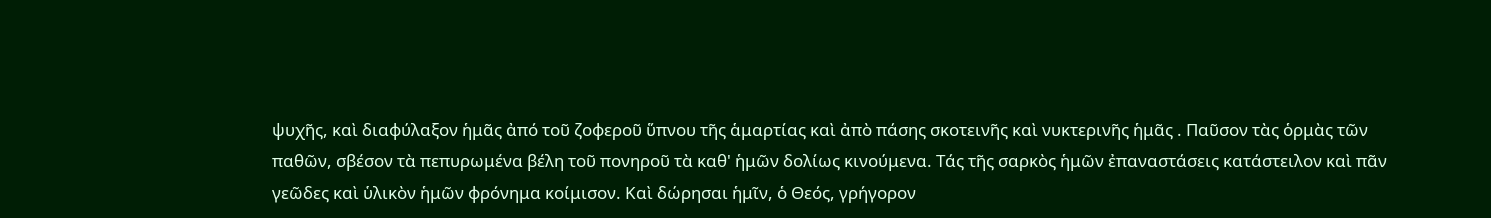ψυχῆς, καὶ διαφύλαξον ἡμᾶς ἀπό τοῦ ζοφεροῦ ὕπνου τῆς ἁμαρτίας καὶ ἀπὸ πάσης σκοτεινῆς καὶ νυκτερινῆς ἡμᾶς . Παῦσον τὰς ὁρμὰς τῶν παθῶν, σβέσον τὰ πεπυρωμένα βέλη τοῦ πονηροῦ τὰ καθ' ἡμῶν δολίως κινούμενα. Τάς τῆς σαρκὸς ἡμῶν ἐπαναστάσεις κατάστειλον καὶ πᾶν γεῶδες καὶ ὑλικὸν ἡμῶν φρόνημα κοίμισον. Καὶ δώρησαι ἡμῖν, ὁ Θεός, γρήγορον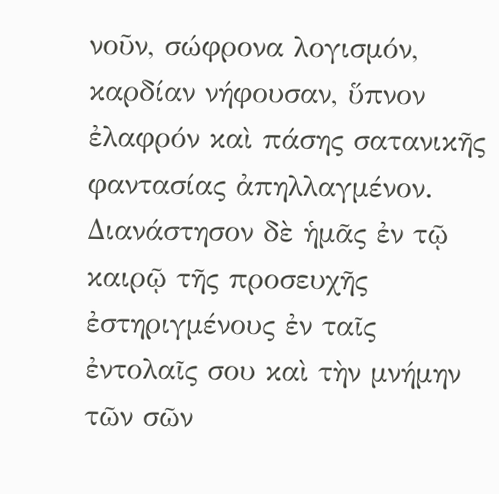νοῦν, σώφρονα λογισμόν, καρδίαν νήφουσαν, ὕπνον ἐλαφρόν καὶ πάσης σατανικῆς φαντασίας ἀπηλλαγμένον. Διανάστησον δὲ ἡμᾶς ἐν τῷ καιρῷ τῆς προσευχῆς ἐστηριγμένους ἐν ταῖς ἐντολαῖς σου καὶ τὴν μνήμην τῶν σῶν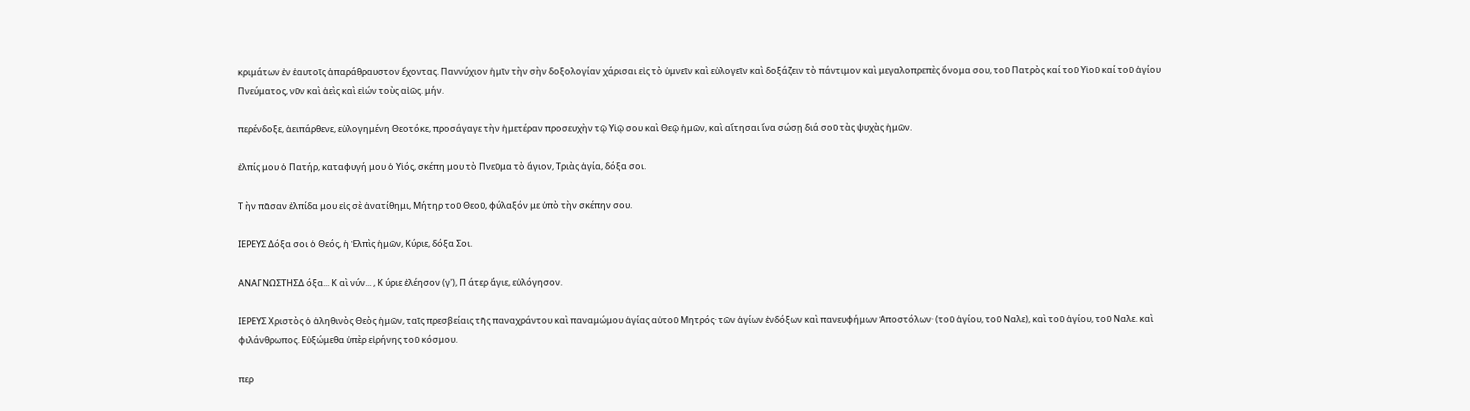κριμάτων ἐν ἑαυτοῖς ἀπαράθραυστον ἔχοντας. Παννύχιον ἡμῖν τὴν σὴν δοξολογίαν χάρισαι εἰς τὸ ὑμνεῖν καὶ εὐλογεῖν καὶ δοξάζειν τὸ πάντιμον καὶ μεγαλοπρεπὲς ὄνομα σου, τοῦ Πατρὸς καί τοῦ Υἱοῦ καί τοῦ ἁγίου Πνεύματος, νῦν καὶ ἀεὶς καὶ εἰών τοὺς αἰῶς. μήν.

περένδοξε, ἀειπάρθενε, εὐλογημένη Θεοτόκε, προσάγαγε τὴν ἡμετέραν προσευχὴν τῷ Υἱῷ σου καὶ Θεῷ ἡμῶν, καὶ αἴτησαι ἵνα σώσῃ διά σοῦ τὰς ψυχὰς ἡμῶν.

ἐλπίς μου ὁ Πατήρ, καταφυγή μου ὁ Υἱός, σκέπη μου τὸ Πνεῦμα τὸ ἅγιον, Τριὰς ἁγία, δόξα σοι.

Τ ὴν πᾶσαν ἐλπίδα μου εἰς σὲ ἀνατίθημι, Μήτηρ τοῦ Θεοῦ, φύλαξόν με ὑπὸ τὴν σκέπην σου.

ΙΕΡΕΥΣ Δόξα σοι ὁ Θεός, ἡ Ἐλπὶς ἡμῶν, Κύριε, δόξα Σοι.

ΑΝΑΓΝΩΣΤΗΣΔ όξα... Κ αὶ νύν... , Κ ύριε ἐλέησον (γ'), Π άτερ ἅγιε, εὐλόγησον.

ΙΕΡΕΥΣ Χριστὸς ὁ ἀληθινὸς Θεὸς ἡμῶν, ταῖς πρεσβείαις τῆς παναχράντου καὶ παναμώμου ἁγίας αὐτοῦ Μητρός· τῶν ἁγίων ἐνδόξων καὶ πανευφήμων Ἀποστόλων· (τοῦ ἁγίου, τοῦ Ναλε), καὶ τοῦ ἁγίου, τοῦ Ναλε. καὶ φιλάνθρωπος. Εὐξώμεθα ὑπὲρ εἰρήνης τοῦ κόσμου.

περ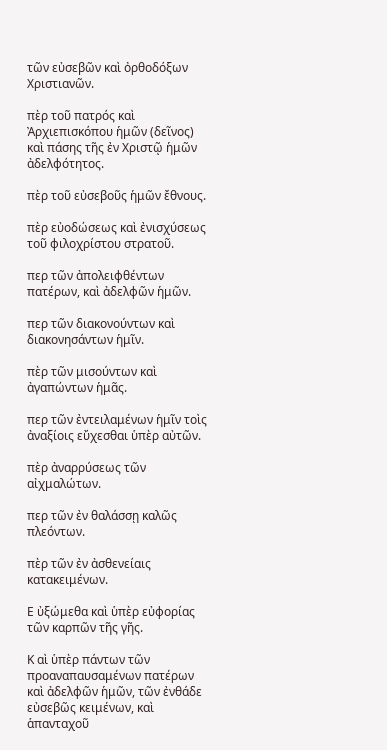τῶν εὐσεβῶν καὶ ὀρθοδόξων Χριστιανῶν.

πὲρ τοῦ πατρός καὶ Ἀρχιεπισκόπου ἡμῶν (δεῖνος) καὶ πάσης τῆς ἐν Χριστῷ ἡμῶν ἀδελφότητος.

πὲρ τοῦ εὐσεβοῦς ἡμῶν ἔθνους.

πὲρ εὐοδώσεως καὶ ἐνισχύσεως τοῦ φιλοχρίστου στρατοῦ.

περ τῶν ἀπολειφθέντων πατέρων, καὶ ἀδελφῶν ἡμῶν.

περ τῶν διακονούντων καὶ διακονησάντων ἡμῖν.

πὲρ τῶν μισούντων καὶ ἀγαπώντων ἡμᾶς.

περ τῶν ἐντειλαμένων ἡμῖν τοὶς ἀναξίοις εὔχεσθαι ὑπὲρ αὐτῶν.

πὲρ ἀναρρύσεως τῶν αἰχμαλώτων.

περ τῶν ἐν θαλάσσῃ καλῶς πλεόντων.

πὲρ τῶν ἐν ἀσθενείαις κατακειμένων.

Ε ὐξώμεθα καὶ ὑπὲρ εὐφορίας τῶν καρπῶν τῆς γῆς.

Κ αὶ ὑπὲρ πάντων τῶν προαναπαυσαμένων πατέρων καὶ ἀδελφῶν ἡμῶν, τῶν ἐνθάδε εὐσεβῶς κειμένων, καὶ ἁπανταχοῦ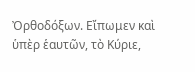Ὀρθοδόξων. Εἴπωμεν καὶ ὑπὲρ ἑαυτῶν, τὸ Κύριε,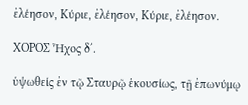ἐλέησον, Κύριε, ἐλέησον, Κύριε, ἐλέησον.

ΧΟΡΟΣ Ἦχος δ΄.

ὑψωθείς ἐν τῷ Σταυρῷ ἑκουσίως, τῇ ἐπωνύμῳ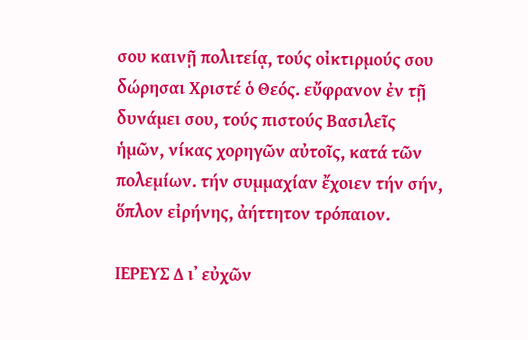σου καινῇ πολιτείᾳ, τούς οἰκτιρμούς σου δώρησαι Χριστέ ὁ Θεός. εὔφρανον ἐν τῇ δυνάμει σου, τούς πιστούς Βασιλεῖς ἡμῶν, νίκας χορηγῶν αὐτοῖς, κατά τῶν πολεμίων. τήν συμμαχίαν ἔχοιεν τήν σήν, ὅπλον εἰρήνης, ἀήττητον τρόπαιον.

ΙΕΡΕΥΣ Δ ι᾽ εὐχῶν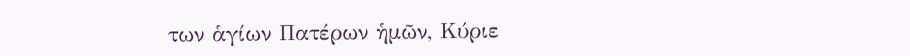των ἁγίων Πατέρων ἡμῶν, Κύριε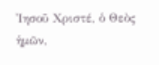Ἰησοῦ Χριστέ, ὁ Θεὸς ἡμῶν,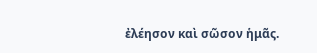ἐλέησον καὶ σῶσον ἡμᾶς.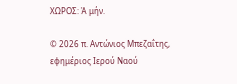ΧΩΡΟΣ: Ἀ μήν.

© 2026 π. Αντώνιος Μπεζαΐτης, εφημέριος Ιερού Ναού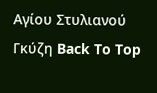Αγίου Στυλιανού Γκύζη Back To Top